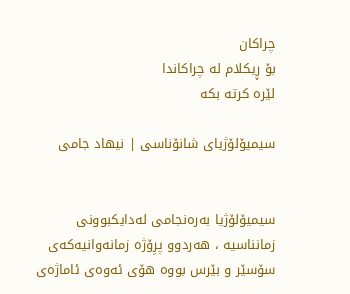چراكان
بۆ ڕیکلام له چراکاندا
لێره کرته بکه

سیمیۆلۆژیاى شانۆناسى | نیهاد جامی


سیمیۆلۆژیا به‌ره‌نجامى له‌دایكبوونى زمانناسیه ‌، هه‌ردوو پرِۆژه‌ زمانه‌وانیه‌كه‌ى سۆسێر و بێرس بووه‌ هۆى ئه‌وه‌ى ئاماژه‌ى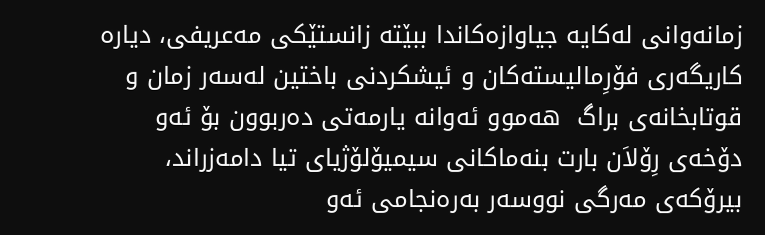زمانه‌وانى له‌كایه‌ جیاوازه‌كاندا ببێته‌ زانستێكى مه‌عریفى، دیاره‌ كاریگه‌رى فۆرِمالیسته‌كان و ئیشكردنى باختین له‌سه‌ر زمان و قوتابخانه‌ى براگ  هه‌موو ئه‌وانه‌ یارمه‌تى ده‌ربوون بۆ ئه‌و دۆخه‌ى رِۆلاَن بارت بنه‌ماكانى سیمیۆلۆژیاى تیا دامه‌زراند، بیرۆكه‌ى مه‌رگى نووسه‌ر به‌ره‌نجامى ئه‌و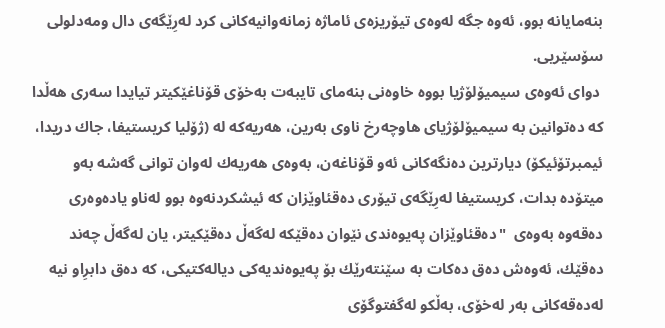بنه‌مایانه‌ بوو، ئه‌وه‌ جگه‌ له‌وه‌ى تیۆریزه‌ى ئاماژه‌ زمانه‌وانیه‌كانى كرد له‌رِێگه‌ى دال ومه‌دلولى سۆسێریى.
 دواى ئه‌وه‌ى سیمیۆلۆژیا بووه‌ خاوه‌نى بنه‌ماى تایبه‌ت به‌خۆى قۆناغێكیتر تیایدا سه‌رى هه‌ڵدا كه‌ ده‌توانین به‌ سیمیۆلۆژیاى هاوچه‌رخ ناوى به‌رین، هه‌ریه‌كه‌ له‌ (ژۆلیا كریستیفا، جاك دریدا، ئیمبرتۆئیكۆ) دیارترین ده‌نگه‌كانى ئه‌و قۆناغه‌ن، به‌وه‌ى هه‌ریه‌ك له‌وان توانى گه‌شه‌ به‌و میتۆده‌ بدات، كریستیفا له‌رِێگه‌ى تیۆرى ده‌قئاوێزان كه‌ ئیشكردنه‌وه‌ بوو له‌ناو یاده‌وه‌رى ده‌قه‌وه‌ به‌وه‌ى  "ده‌قئاوێزان په‌یوه‌ندى نێوان ده‌قێكه‌ له‌گه‌ڵ ده‌قێكیتر، یان له‌گه‌ڵ چه‌ند ده‌قێك، ئه‌وه‌ش ده‌ق ده‌كات به‌ سێنته‌رێك بۆ په‌یوه‌ندیه‌كى دیاله‌كتیكى، كه‌ ده‌ق دابرِاو نیه‌ له‌ده‌قه‌كانى به‌ر له‌خۆى، به‌ڵكو له‌گفتوگۆى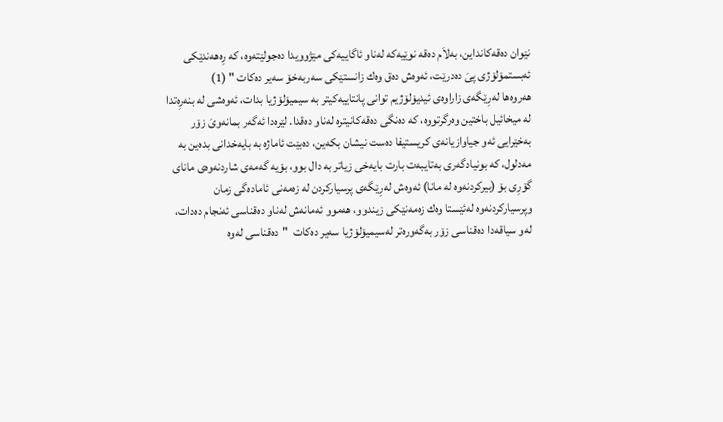نێوان ده‌قه‌كانداین، به‌لاَم ده‌قه‌ نوێیه‌كه‌ له‌ناو ئاگاییه‌كى مێژوویدا ده‌جولێته‌وه‌، كه‌ رِه‌هه‌ندێكى ئه‌بستمۆلۆژى پىَ ده‌درێت، ئه‌وه‌ش ده‌ق وه‌ك زانستێكى سه‌ربه‌خۆ سه‌یر ده‌كات " (1)
هه‌روه‌ها له‌رِێگه‌ى زاراوه‌ى ئیدیۆلۆژیم توانى پانتاییه‌كیتر به‌ سیمیۆلۆژیا بدات، ئه‌وه‌شى له‌ بنه‌رِه‌تدا له‌ میخائیل باختین وه‌رگرتووه‌، كه‌ ده‌نگى ده‌قه‌كانیتره‌ له‌ناو ده‌قدا. لێره‌دا ئه‌گه‌ر بمانه‌وىَ زۆر به‌خێرایى ئه‌و جیاوازیانه‌ى كریستیفا ده‌ست نیشان بكه‌ین، ده‌بێت ئاماژه‌ به‌ بایه‌خدانى بده‌ین به‌ مه‌دلول، كه‌ بونیادگه‌رى به‌تایبه‌ت بارت بایه‌خى زیاتر به‌ دال بوو، بۆیه‌ گه‌مه‌ى شاردنه‌وه‌ى ماناى گۆرِى بۆ (بیركردنه‌وه‌ له‌ مانا) ئه‌وه‌ش له‌رِێگه‌ى پرسیاركردن له‌ زه‌مه‌نى ئاماده‌گى زمان وپرسیاركردنه‌وه‌ له‌ئێستا وه‌ك زه‌مه‌نێكى زیندوو، هه‌موو ئه‌مانه‌ش له‌ناو ده‌قناسى ئه‌نجام ده‌دات، له‌و سیاقه‌دا ده‌قناسى زۆر به‌گه‌وره‌تر له‌سیمیۆلۆژیا سه‌یر ده‌كات  "ده‌قناسى له‌وه‌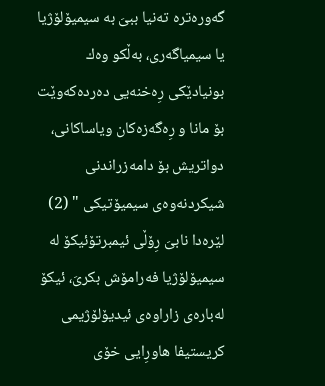گه‌وره‌تره‌ ته‌نیا ببىَ به‌ سیمیۆلۆژیا یا سیمیاگه‌رى، به‌ڵكو وه‌ك بونیادێكى رِه‌خنه‌یى ده‌رده‌كه‌وێت بۆ مانا و رِه‌گه‌زه‌كان ویاساكانى، دواتریش بۆ دامه‌زراندنى شیكردنه‌وه‌ى سیمیۆتیكى " (2)
لێره‌دا نابىَ رِۆڵى ئیمبرتۆئیكۆ له‌ سیمیۆلۆژیا فه‌رامۆش بكرىَ، ئیكۆ له‌باره‌ى زاراوه‌ى ئیدیۆلۆژیمى كریستیفا هاورِایى خۆى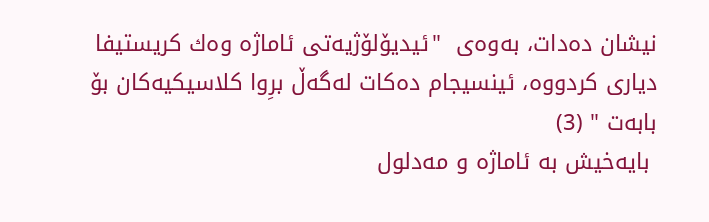نیشان ده‌دات، به‌وه‌ى  "ئیدیۆلۆژیه‌تى ئاماژه‌ وه‌ك كریستیفا دیارى كردووه‌، ئینسیجام ده‌كات له‌گه‌ڵ برِوا كلاسیكیه‌كان بۆ بابه‌ت " (3)
 بایه‌خیش به‌ ئاماژه‌ و مه‌دلول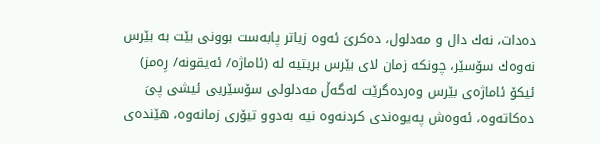ده‌دات، نه‌ك دال و مه‌دلول، ده‌كرىَ ئه‌وه‌ زیاتر پابه‌ست بوونى بێت به‌ بێرس نه‌وه‌ك سۆسێر، چونكه‌ زمان لاى بێرس بریتیه‌ له‌ (ئاماژه‌/ ئه‌یقونه‌/ رِه‌مز) ئیكۆ ئاماژه‌ى بێرس وه‌رده‌گرێت له‌گه‌ڵ مه‌دلولى سۆسێریى ئیشى پىَ ده‌كاته‌وه‌، ئه‌وه‌ش په‌یوه‌ندى كردنه‌وه‌ نیه‌ به‌دوو تیۆرى زمانه‌وه‌، هێنده‌ى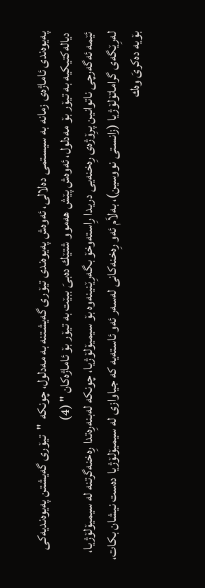په‌یوه‌ندى ئاماژه‌ى زمانه‌ به‌ سیستمى ده‌لالى، ئه‌وه‌ش په‌یوه‌ندى تیۆرى گه‌یشتنه‌ به‌ مه‌دلول، چونكه‌  "تیۆرى گه‌یشتن په‌یوه‌ندیه‌كى دیاله‌كتیكیه‌ به‌ تیۆر بۆ مه‌دلول، ئه‌وه‌ش پێش هه‌موو شتێك ده‌بىَ ببێت به‌ تیۆر بۆ ئاماژه‌كان " (4)
ئێمه‌ ئه‌گه‌رچى ناتوانین پرِۆژه‌ى رِه‌خنه‌یى دریدا رِاسته‌وخۆ بگه‌رِێنینه‌وه‌ بۆ سیمیۆلۆژیا، چونكه‌ له‌بنه‌رِه‌تدا رِه‌خنه‌گرتنه‌ له‌ سیمیۆلۆژیا، له‌رِێگه‌ى گراماتۆلۆژیا (زانستى نووسین)، به‌لاَم ئه‌و رِه‌خنه‌كانى له‌سه‌ر ئه‌و ئاسته‌یه‌ كه‌ جیاوازى له‌ سیمیۆلۆژیا ده‌ست نیشان بكات، بۆیه‌ ده‌كرىَ وه‌ك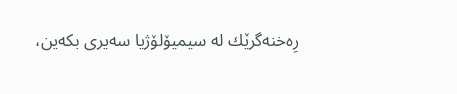رِه‌خنه‌گرێك له‌ سیمیۆلۆژیا سه‌یرى بكه‌ین،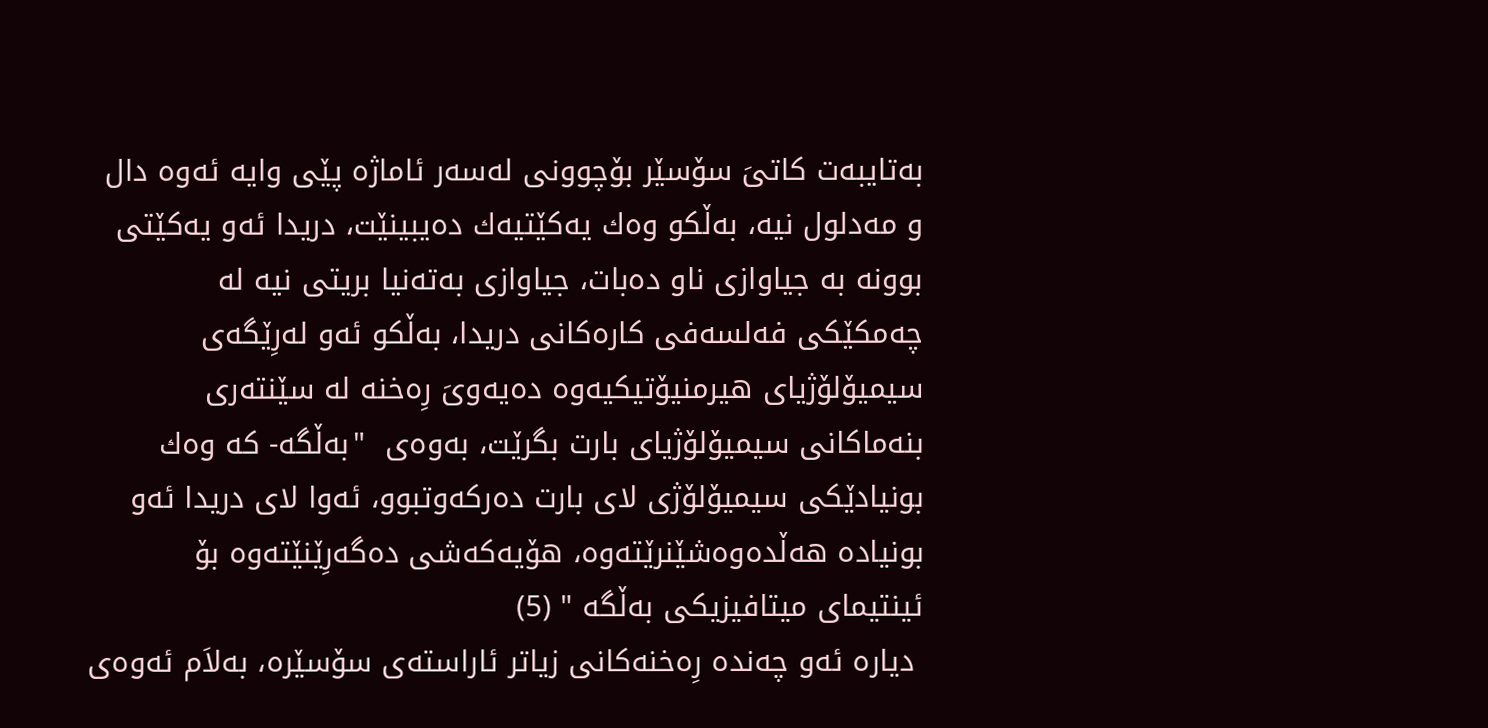به‌تایبه‌ت كاتىَ سۆسێر بۆچوونى له‌سه‌ر ئاماژه‌ پێى وایه‌ ئه‌وه‌ دال و مه‌دلول نیه‌، به‌ڵكو وه‌ك یه‌كێتیه‌ك ده‌یبینێت، دریدا ئه‌و یه‌كێتى بوونه‌ به‌ جیاوازى ناو ده‌بات، جیاوازى به‌ته‌نیا بریتى نیه‌ له‌ چه‌مكێكى فه‌لسه‌فى كاره‌كانى دریدا، به‌ڵكو ئه‌و له‌رِێگه‌ى سیمیۆلۆژیاى هیرمنیۆتیكیه‌وه‌ ده‌یه‌وىَ رِه‌خنه‌ له‌ سێنته‌رى بنه‌ماكانى سیمیۆلۆژیاى بارت بگرێت، به‌وه‌ى  "به‌ڵگه‌- كه‌ وه‌ك بونیادێكى سیمیۆلۆژى لاى بارت ده‌ركه‌وتبوو، ئه‌وا لاى دریدا ئه‌و بونیاده‌ هه‌ڵده‌وه‌شێنرێته‌وه‌، هۆیه‌كه‌شى ده‌گه‌رِێنێته‌وه‌ بۆ ئینتیماى میتافیزیكى به‌ڵگه‌ " (5)
 دیاره‌ ئه‌و چه‌نده‌ رِه‌خنه‌كانى زیاتر ئاراسته‌ى سۆسێره‌، به‌لاَم ئه‌وه‌ى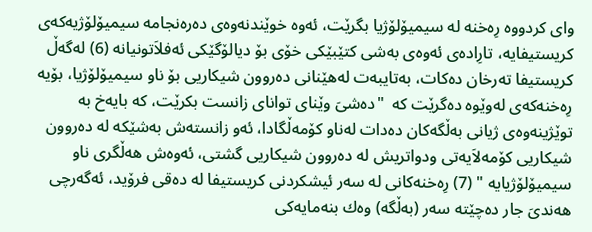واى كردووه‌ رِه‌خنه‌ له‌ سیمیۆلۆژیا بگرێت، ئه‌وه‌ خوێندنه‌وه‌ى ده‌ره‌نجامه‌ سیمیۆلۆژیه‌كه‌ى كریستیفایه‌، تارِاده‌ى ئه‌وه‌ى به‌شى كتێبێكى خۆى بۆ دیالۆگێكى ئه‌فلاَتونیانه‌ (6) له‌گه‌ڵ كریستیفا ته‌رخان ده‌كات، به‌تایبه‌ت له‌هێنانى ده‌روون شیكاریى بۆ ناو سیمیۆلۆژیا، بۆیه‌ رِه‌خنه‌كه‌ى له‌وێوه‌ ده‌گرێت كه‌  "ده‌شىَ وێناى تواناى زانست بكرێت، كه‌ بایه‌خ به‌ توێژینه‌وه‌ى ژیانى به‌ڵگه‌كان ده‌دات له‌ناو كۆمه‌ڵگادا، ئه‌و زانسته‌ش به‌شێكه‌ له‌ ده‌روون شیكاریى كۆمه‌لاَیه‌تى ودواتریش له‌ ده‌روون شیكاریى گشتى، ئه‌وه‌ش هه‌ڵگرى ناو سیمیۆلۆژیایه‌ " (7) رِه‌خنه‌كانى له‌ سه‌ر ئیشكردنى كریستیفا له‌ ده‌قى فرۆید، ئه‌گه‌رچى هه‌ندىَ جار ده‌چێته‌ سه‌ر (به‌ڵگه‌) وه‌ك بنه‌مایه‌كى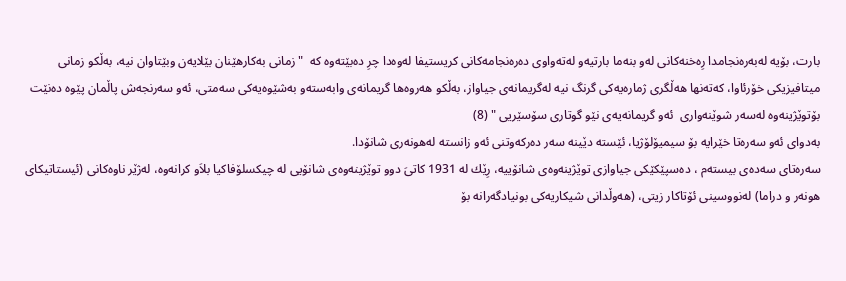بارت، بۆیه‌ له‌به‌ره‌نجامدا رِه‌خنه‌كانى له‌و بنه‌ما بارتیه‌و له‌ته‌واوى ده‌ره‌نجامه‌كانى كریستیفا له‌وه‌دا چرِ ده‌بێته‌وه‌ كه‌  "زمانى به‌كارهێنان بێلایه‌ن وبێتاوان نیه‌، به‌ڵكو زمانى میتافیزیكى خۆرئاوا، كه‌ته‌نها هه‌ڵگرى ژماره‌یه‌كى گرنگ نیه‌ له‌گریمانه‌ى جیاواز، به‌ڵكو هه‌روه‌ها گریمانه‌ى وابه‌سته‌و به‌شێوه‌یه‌كى سه‌متى، ئه‌و سه‌رنجه‌ش پاڵمان پێوه‌ ده‌نێت بۆتوێژینه‌وه‌ له‌سه‌ر شوێنه‌وارى  ئه‌و گریمانه‌یه‌ى نێو گوتارى سۆسێریى " (8)
به‌دواى ئه‌و سه‌ره‌تا خێرایه‌ بۆ سیمیۆلۆژیا، ئێسته‌ دێینه‌ سه‌ر ده‌ركه‌وتنى ئه‌و زانسته‌ له‌هونه‌رى شانۆدا.
سه‌ره‌تاى سه‌ده‌ى بیسته‌م ، ده‌سپێكێكى جیاوازى توێژینه‌وه‌ى شانۆییه‌، رِێك له‌ 1931 كاتىَ دوو توێژینه‌وه‌ى شانۆیى له‌ چیكسلۆفاكیا بلاَو كرانه‌وه‌، له‌ژێر ناوه‌كانى (ئیستاتیكاى هونه‌ر و دراما) له‌نووسینى ئۆتاكار زیتى، (هه‌وڵدانى شیكاریه‌كى بونیادگه‌رانه‌ بۆ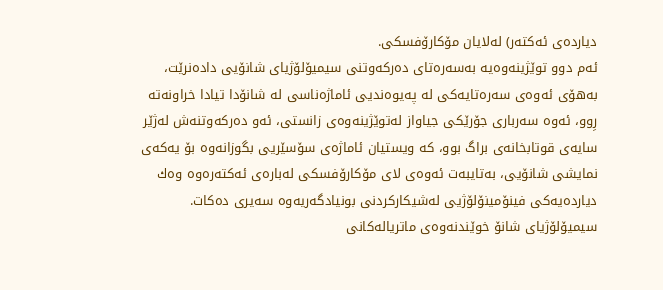دیارده‌ى ئه‌كته‌ر) له‌لایان مۆكارۆفسكى.
ئه‌م دوو توێژینه‌وه‌یه‌ به‌سه‌ره‌تاى ده‌ركه‌وتنى سیمیۆلۆژیاى شانۆیى داده‌نرێت، به‌هۆى ئه‌وه‌ى سه‌ره‌تایه‌كى له‌ په‌یوه‌ندیى ئاماژه‌ناسى له‌ شانۆدا تیادا خراونه‌ته‌ رِوو، ئه‌وه‌ سه‌ربارى جۆرێكى جیاواز له‌توێژینه‌وه‌ى زانستى، ئه‌و ده‌ركه‌وتنه‌ش له‌ژێر سایه‌ى قوتابخانه‌ى براگ بوو، كه‌ ویستیان ئاماژه‌ى سۆسێریى بگوزانه‌وه‌ بۆ یه‌كه‌ى نمایشى شانۆیى، به‌تایبه‌ت ئه‌وه‌ى لاى مۆكارۆفسكى له‌باره‌ى ئه‌كته‌ره‌وه‌ وه‌ك دیارده‌یه‌كى فینۆمینۆلۆژیى له‌شیكاركردنى بونیادگه‌ریه‌وه‌ سه‌یرى ده‌كات.
سیمیۆلۆژیاى شانۆ خوێندنه‌وه‌ى ماتریاله‌كانى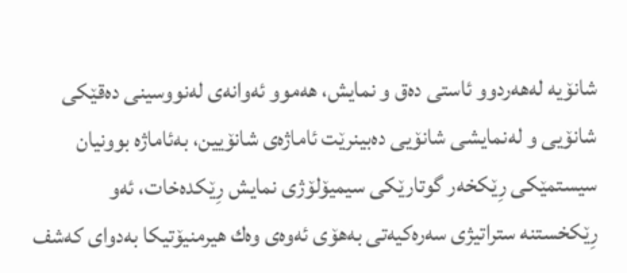شانۆیه‌ له‌هه‌ردوو ئاستى ده‌ق و نمایش، هه‌موو ئه‌وانه‌ى له‌نووسینى ده‌قێكى شانۆیى و له‌نمایشى شانۆیى ده‌بینرێت ئاماژه‌ى شانۆیین، به‌ئاماژه‌ بوونیان سیستمێكى رِێكخه‌ر گوتارێكى سیمیۆلۆژى نمایش رِێكده‌خات، ئه‌و رِێكخستنه‌ ستراتیژى سه‌ره‌كیه‌تى به‌هۆى ئه‌وه‌ى وه‌ك هیرمنیۆتیكا به‌دواى كه‌شف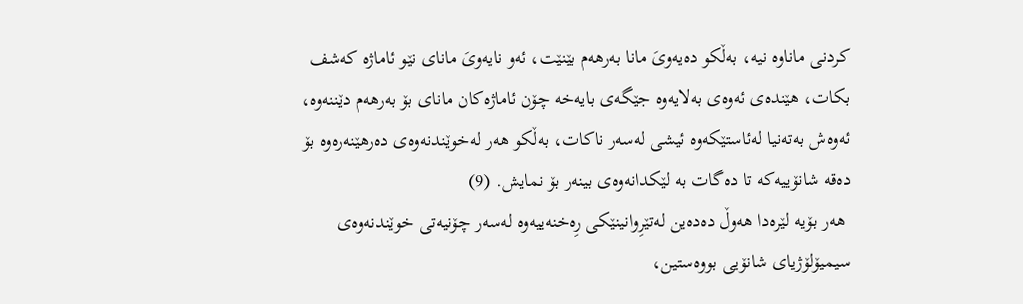كردنى ماناوه‌ نیه‌، به‌ڵكو ده‌یه‌وىَ مانا به‌رهه‌م بێنێت، ئه‌و نایه‌وىَ ماناى نێو ئاماژه‌ كه‌شف بكات، هێنده‌ى ئه‌وه‌ى به‌لایه‌وه‌ جێگه‌ى بایه‌خه‌ چۆن ئاماژه‌كان ماناى بۆ به‌رهه‌م دێننه‌وه‌، ئه‌وه‌ش به‌ته‌نیا له‌ئاستێكه‌وه‌ ئیشى له‌سه‌ر ناكات، به‌ڵكو هه‌ر له‌خوێندنه‌وه‌ى ده‌رهێنه‌ره‌وه‌ بۆ ده‌قه‌ شانۆییه‌كه‌ تا ده‌گات به‌ لێكدانه‌وه‌ى بینه‌ر بۆ نمایش. (9)
 هه‌ر بۆیه‌ لێره‌دا هه‌وڵ ده‌ده‌ین له‌تێرِوانینێكى رِه‌خنه‌ییه‌وه‌ له‌سه‌ر چۆنیه‌تى خوێندنه‌وه‌ى سیمیۆلۆژیاى شانۆیى بووه‌ستین،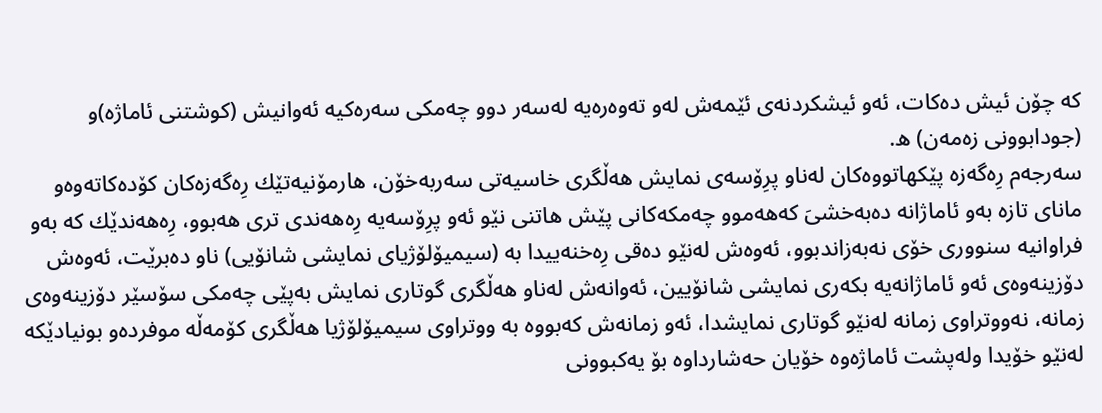كه‌ چۆن ئیش ده‌كات، ئه‌و ئیشكردنه‌ى ئێمه‌ش له‌و ته‌وه‌ره‌یه‌ له‌سه‌ر دوو چه‌مكى سه‌ره‌كیه‌ ئه‌وانیش (كوشتنى ئاماژه‌)و (جودابوونى زه‌مه‌ن) ه‌.
سه‌رجه‌م رِه‌گه‌زه‌ پێكهاتووه‌كان له‌ناو پرِۆسه‌ى نمایش هه‌ڵگرى خاسیه‌تى سه‌ربه‌خۆن، هارمۆنیه‌تێك رِه‌گه‌زه‌كان كۆده‌كاته‌وه‌و ماناى تازه‌ به‌و ئاماژانه‌ ده‌به‌خشىَ كه‌هه‌موو چه‌مكه‌كانى پێش هاتنى نێو ئه‌و پرِۆسه‌یه‌ رِه‌هه‌ندى ترى هه‌بوو، رِه‌هه‌ندێك كه‌ به‌و فراوانیه‌ سنوورى خۆى نه‌به‌زاندبوو، ئه‌وه‌ش له‌نێو ده‌قى رِه‌خنه‌ییدا به‌ (سیمیۆلۆژیاى نمایشى شانۆیى) ناو ده‌برێت، ئه‌وه‌ش دۆزینه‌وه‌ى ئه‌و ئاماژانه‌یه‌ بكه‌رى نمایشى شانۆیین، ئه‌وانه‌ش له‌ناو هه‌ڵگرى گوتارى نمایش به‌پێى چه‌مكى سۆسێر دۆزینه‌وه‌ى زمانه‌، نه‌ووتراوى زمانه‌ له‌نێو گوتارى نمایشدا، ئه‌و زمانه‌ش كه‌بووه‌ به‌ ووتراوى سیمیۆلۆژیا هه‌ڵگرى كۆمه‌ڵه‌ موفرده‌و بونیادێكه‌ له‌نێو خۆیدا وله‌پشت ئاماژه‌وه‌ خۆیان حه‌شارداوه‌ بۆ یه‌كبوونى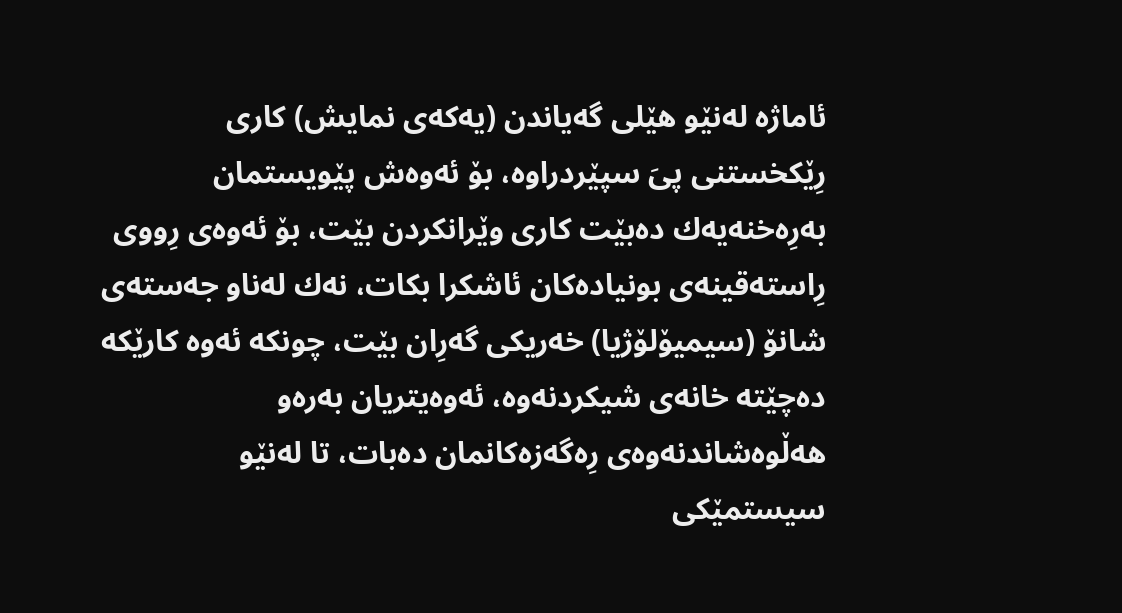ئاماژه‌ له‌نێو هێلى گه‌یاندن (یه‌كه‌ى نمایش) كارى رِێكخستنى پىَ سپێردراوه‌، بۆ ئه‌وه‌ش پێویستمان به‌رِه‌خنه‌یه‌ك ده‌بێت كارى وێرانكردن بێت، بۆ ئه‌وه‌ى رِووى رِاسته‌قینه‌ى بونیاده‌كان ئاشكرا بكات، نه‌ك له‌ناو جه‌سته‌ى شانۆ (سیمیۆلۆژیا) خه‌ریكى گه‌رِان بێت، چونكه‌ ئه‌وه‌ كارێكه‌ ده‌چێته‌ خانه‌ى شیكردنه‌وه‌، ئه‌وه‌یتریان به‌ره‌و هه‌ڵوه‌شاندنه‌وه‌ى رِه‌گه‌زه‌كانمان ده‌بات، تا له‌نێو سیستمێكى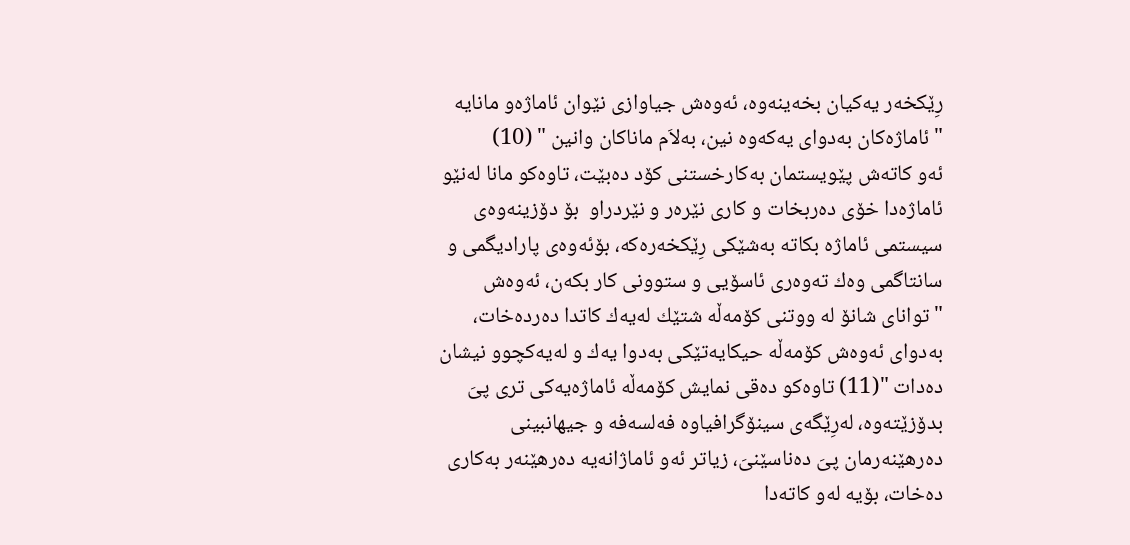رِێكخه‌ر یه‌كیان بخه‌ینه‌وه‌، ئه‌وه‌ش جیاوازى نێوان ئاماژه‌و مانایه‌  "ئاماژه‌كان به‌دواى یه‌كه‌وه‌ نین، به‌لاَم ماناكان وانین " (10)
ئه‌و كاته‌ش پێویستمان به‌كارخستنى كۆد ده‌بێت، تاوه‌كو مانا له‌نێو ئاماژه‌دا خۆى ده‌ربخات و كارى نێره‌ر و نێردراو  بۆ دۆزینه‌وه‌ى سیستمى ئاماژه‌ بكاته‌ به‌شێكى رِێكخه‌ره‌كه‌، بۆئه‌وه‌ى پارادیگمى و سانتاگمى وه‌ك ته‌وه‌رى ئاسۆیى و ستوونى كار بكه‌ن، ئه‌وه‌ش  "تواناى شانۆ له‌ ووتنى كۆمه‌ڵه‌ شتێك له‌یه‌ك كاتدا ده‌رده‌خات، به‌دواى ئه‌وه‌ش كۆمه‌ڵه‌ حیكایه‌تێكى به‌دوا یه‌ك و له‌یه‌كچوو نیشان ده‌دات "(11) تاوه‌كو ده‌قى نمایش كۆمه‌ڵه‌ ئاماژه‌یه‌كى ترى پىَ بدۆزێته‌وه‌، له‌رِێگه‌ى سینۆگرافیاوه‌ فه‌لسه‌فه‌ و جیهانبینى ده‌رهێنه‌رمان پىَ ده‌ناسێنىَ، زیاتر ئه‌و ئاماژانه‌یه‌ ده‌رهێنه‌ر به‌كارى ده‌خات، بۆیه‌ له‌و كاته‌دا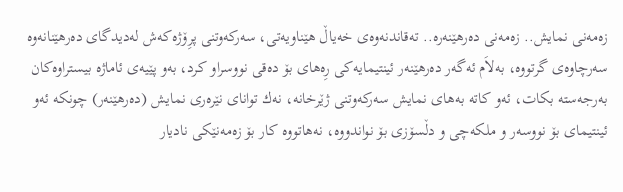زه‌مه‌نى نمایش.. زه‌مه‌نى ده‌رهێنه‌ره‌.. ته‌قاندنه‌وه‌ى خه‌یاڵ هێناویه‌تى، سه‌ركه‌وتنى پرِۆژه‌كه‌ش له‌دیدگاى ده‌رهێنانه‌وه‌ سه‌رچاوه‌ى گرتووه‌، به‌لاَم ئه‌گه‌ر ده‌رهێنه‌ر ئینتیمایه‌كى رِه‌هاى بۆ ده‌قى نووسراو كرد، به‌و پێیه‌ى ئاماژه‌ بیستراوه‌كان به‌رجه‌سته‌ بكات، ئه‌و كاته‌ به‌هاى نمایش سه‌ركه‌وتنى ژێرخانه‌، نه‌ك تواناى نێره‌رى نمایش (ده‌رهێنه‌ر) چونكه‌ ئه‌و ئینتیماى بۆ نووسه‌ر و ملكه‌چى و دڵسۆزى بۆ نواندووه‌، نه‌هاتووه‌ كار بۆ زه‌مه‌نێكى نادیار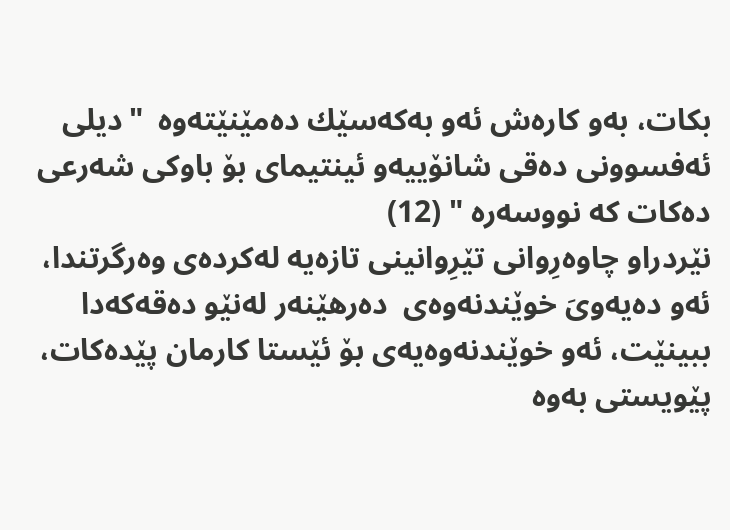بكات، به‌و كاره‌ش ئه‌و به‌كه‌سێك ده‌مێنێته‌وه‌  "دیلى ئه‌فسوونى ده‌قى شانۆییه‌و ئینتیماى بۆ باوكى شه‌رعى ده‌كات كه‌ نووسه‌ره‌ " (12)
نێردراو چاوه‌رِوانى تێرِوانینى تازه‌یه‌ له‌كرده‌ى وه‌رگرتندا، ئه‌و ده‌یه‌وىَ خوێندنه‌وه‌ى  ده‌رهێنه‌ر له‌نێو ده‌قه‌كه‌دا ببینێت، ئه‌و خوێندنه‌وه‌یه‌ى بۆ ئێستا كارمان پێده‌كات، پێویستى به‌وه‌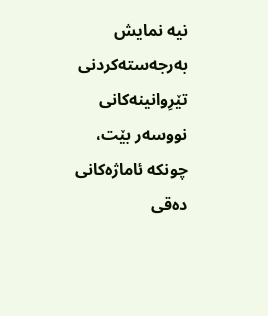نیه‌ نمایش به‌رجه‌سته‌كردنى تێرِوانینه‌كانى نووسه‌ر بێت، چونكه‌ ئاماژه‌كانى ده‌قى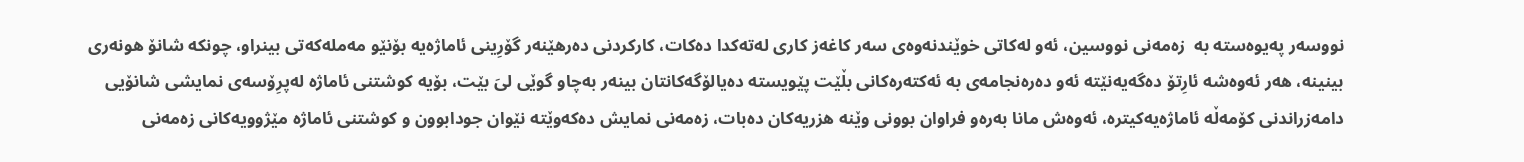نووسه‌ر په‌یوه‌سته‌ به‌  زه‌مه‌نى نووسین، ئه‌و له‌كاتى خوێندنه‌وه‌ى سه‌ر كاغه‌ز كارى له‌ته‌كدا ده‌كات، كاركردنى ده‌رهێنه‌ر گۆرِینى ئاماژه‌یه‌ بۆنێو مه‌مله‌كه‌تى بینراو، چونكه‌ شانۆ هونه‌رى بینینه‌، هه‌ر ئه‌وه‌شه‌ ئارِتۆ ده‌گه‌یه‌نێته‌ ئه‌و ده‌ره‌نجامه‌ى به‌ ئه‌كته‌ره‌كانى بڵێت پێویسته‌ ده‌یالۆگه‌كانتان بینه‌ر به‌چاو گوێى لىَ بێت، بۆیه‌ كوشتنى ئاماژه‌ له‌پرِۆسه‌ى نمایشى شانۆیى دامه‌زراندنى كۆمه‌ڵه‌ ئاماژه‌یه‌كیتره‌، ئه‌وه‌ش مانا به‌ره‌و فراوان بوونى وێنه‌ هزریه‌كان ده‌بات، زه‌مه‌نى نمایش ده‌كه‌وێته‌ نێوان جودابوون و كوشتنى ئاماژه‌ مێژوویه‌كانى زه‌مه‌نى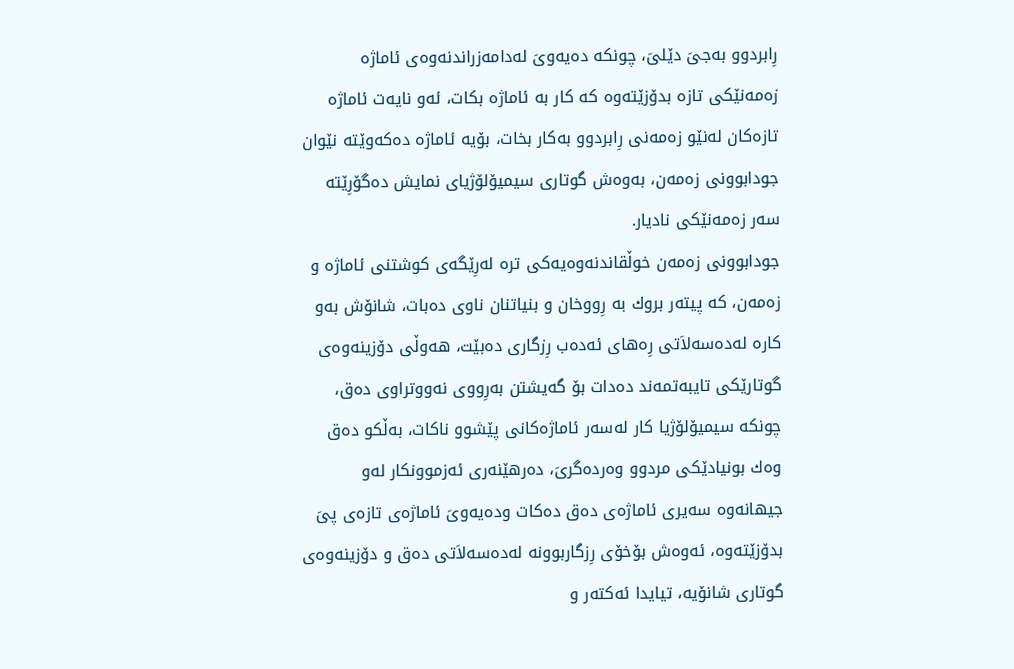رِابردوو به‌جىَ دێلىَ، چونكه‌ ده‌یه‌وىَ له‌دامه‌زراندنه‌وه‌ى ئاماژه‌ زه‌مه‌نێكى تازه‌ بدۆزێته‌وه‌ كه‌ كار به‌ ئاماژه‌ بكات، ئه‌و نایه‌ت ئاماژه‌ تازه‌كان له‌نێو زه‌مه‌نى رِابردوو به‌كار بخات، بۆیه‌ ئاماژه‌ ده‌كه‌وێته‌ نێوان جودابوونى زه‌مه‌ن، به‌وه‌ش گوتارى سیمیۆلۆژیاى نمایش ده‌گۆرِێته‌ سه‌ر زه‌مه‌نێكى نادیار.
جودابوونى زه‌مه‌ن خوڵقاندنه‌وه‌یه‌كى تره‌ له‌رِێگه‌ى كوشتنى ئاماژه‌ و زه‌مه‌ن، كه‌ پیته‌ر بروك به‌ رِووخان و بنیاتنان ناوى ده‌بات، شانۆش به‌و كاره‌ له‌ده‌سه‌لاَتى رِه‌هاى ئه‌ده‌ب رِزگارى ده‌بێت، هه‌وڵى دۆزینه‌وه‌ى گوتارێكى تایبه‌تمه‌ند ده‌دات بۆ گه‌یشتن به‌رِووى نه‌ووتراوى ده‌ق، چونكه‌ سیمیۆلۆژیا كار له‌سه‌ر ئاماژه‌كانى پێشوو ناكات، به‌ڵكو ده‌ق وه‌ك بونیادێكى مردوو وه‌رده‌گرىَ، ده‌رهێنه‌رى ئه‌زموونكار له‌و جیهانه‌وه‌ سه‌یرى ئاماژه‌ى ده‌ق ده‌كات وده‌یه‌وىَ ئاماژه‌ى تازه‌ى پىَ بدۆزێته‌وه‌، ئه‌وه‌ش بۆخۆى رِزگاربوونه‌ له‌ده‌سه‌لاَتى ده‌ق و دۆزینه‌وه‌ى گوتارى شانۆیه‌، تیایدا ئه‌كته‌ر و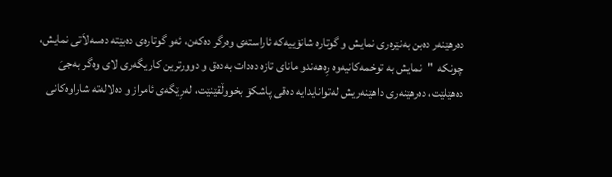ده‌رهێنه‌ر ده‌بن به‌نێره‌رى نمایش و گوتاره‌ شانۆییه‌كه‌ ئاراسته‌ى وه‌رگر ده‌كه‌ن، ئه‌و گوتاره‌ى ده‌بێته‌ ده‌سه‌لاَتى نمایش، چونكه‌  "نمایش به‌ توخمه‌كانیه‌وه‌ رِه‌هه‌ندو ماناى تازه‌ ده‌دات به‌ده‌ق و دوورترین كاریگه‌رى لاى وه‌گر به‌جىَ ده‌هێلێت، ده‌رهێنه‌رى داهێنه‌ریش له‌توانایدایه‌ ده‌قى پاشكۆ بخووڵقێنێت، له‌رِێگه‌ى ئامراز و ده‌لاله‌ته‌ شاراوه‌كانى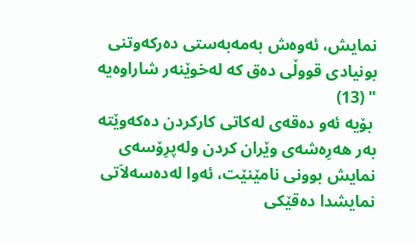نمایش، ئه‌وه‌ش به‌مه‌به‌ستى ده‌ركه‌وتنى بونیادى قووڵى ده‌ق كه‌ له‌خوێنه‌ر شاراوه‌یه‌ " (13)
 بۆیه‌ ئه‌و ده‌قه‌ى له‌كاتى كاركردن ده‌كه‌وێته‌ به‌ر هه‌رِه‌شه‌ى وێران كردن وله‌پرِۆسه‌ى نمایش بوونى نامێنێت، ئه‌وا له‌ده‌سه‌لاَتى نمایشدا ده‌قێكى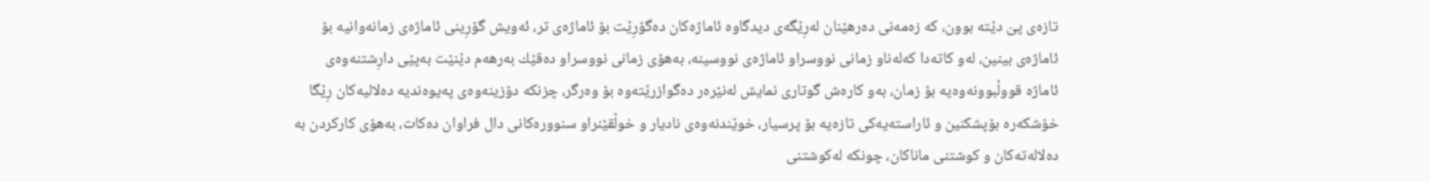تازه‌ى پىَ دێته‌ بوون، كه‌ زه‌مه‌نى ده‌رهێنان له‌رِێگه‌ى دیدگاوه‌ ئاماژه‌كان ده‌گۆرِێت بۆ ئاماژه‌ى تر، ئه‌ویش گۆرِینى ئاماژه‌ى زمانه‌وانیه‌ بۆ ئاماژه‌ى بینین، له‌و كاته‌دا كه‌له‌ناو زمانى نووسراو ئاماژه‌ى نووسینه‌، به‌هۆى زمانى نووسراو ده‌قێك به‌رهه‌م دێنێت به‌پێى دارِشتنه‌وه‌ى ئاماژه‌ قووڵبوونه‌وه‌یه‌ بۆ زمان، به‌و كاره‌ش گوتارى نمایش له‌نێره‌ر ده‌گوازرێته‌وه‌ بۆ وه‌رگر، چزنكه‌ دۆزینه‌وه‌ى په‌یوه‌ندیه‌ ده‌لالیه‌كان رِێگا خۆشكه‌ره‌ بۆپشكنین و ئاراسته‌یه‌كى تازه‌یه‌ بۆ پرسیار، خوێندنه‌وه‌ى نادیار و خوڵقێنراو سنووره‌كانى دال فراوان ده‌كات، به‌هۆى كاركردن به‌ ده‌لاله‌ته‌كان و كوشتنى ماناكان، چونكه‌ له‌كوشتنى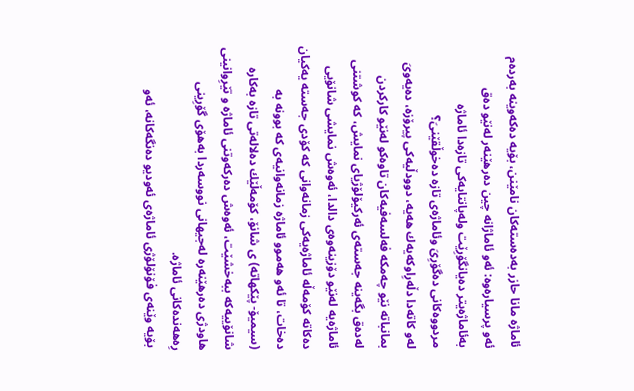ئاماژه‌ مانا حازر به‌ده‌سته‌كان نامێنن، بۆیه‌ ده‌كه‌وینه‌ به‌رده‌م ئه‌و پرسیاره‌وه‌: ئه‌و ئاماژانه‌ چین ده‌رهێنه‌ر له‌نێو ده‌ق به‌ئاماژه‌یتر ده‌یانگۆرِێت وله‌پانتایه‌كى تازه‌دا ئاماژه‌ مردووه‌كانى ده‌گۆرِىَ وئاماژه‌ى تازه‌ ده‌خوڵقێنىَ؟
له‌و كاته‌دا دڵه‌رِاوكه‌یه‌ك هه‌یه‌، دوودڵیه‌كى پیرۆزه‌، ده‌یه‌وىَ بمانباته‌ نێو چه‌مكه‌ فه‌لسه‌فیه‌كان تاوه‌كو له‌نێو كاركردن له‌ده‌ق بگه‌ینه‌ جه‌سته‌ى ئه‌ركیۆلۆژیاى نمایش، كه‌ كوشتنى ئاماژه‌یه‌ له‌نێو دۆزینه‌وه‌ى دالدا، ئه‌وه‌ش نمایشى شانۆیى ده‌كاته‌ كۆمه‌ڵه‌ ئاماژه‌یه‌كى زمانه‌وانى كه‌ كۆدى جه‌سته‌ یه‌كیان ده‌خات، تا ئه‌و هه‌موو ئاماژه‌ زمانه‌وانیه‌ى كه‌ بوونه‌ به‌ (سیمیۆ- پێكهاته‌) ى شانۆ، كۆمه‌ڵێك ده‌لاله‌تى تازه‌ به‌كاره‌ شانۆییه‌كه‌ ببه‌خشێت، ئه‌وه‌ش ده‌ركه‌وتنى ئاماژه‌ و تێرِوانینى هاودژى ده‌رهێنه‌ره‌ له‌جیهانى نووسه‌ردا به‌هۆى گۆرِینى رِه‌هه‌نده‌كانى ئاماژه‌.
 بۆیه‌ وێنه‌ى فۆنۆلۆژى ئاماژه‌ى ئه‌ودیو ده‌نگه‌كانه‌، ئه‌و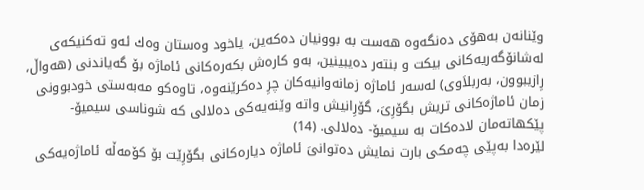وێنانه‌ن به‌هۆى ده‌نگه‌وه‌ هه‌ست به‌ بوونیان ده‌كه‌ین، یاخود وه‌ستان وه‌ك ئه‌و ته‌كنیكه‌ى له‌شانۆگه‌ریه‌كانى بیكت و بنته‌ر ده‌یبینین، به‌و كاره‌ش بكه‌ره‌كانى ئاماژه‌ بۆ گه‌یاندنى (هه‌واڵ، رِازیبوون، به‌ربلاَوى) له‌سه‌ر ئاماژه‌ زمانه‌وانیه‌كان چرِ ده‌كرێنه‌وه‌، تاوه‌كو مه‌به‌ستى خودبوونى زمان ئاماژه‌كانى تریش بگۆرِىَ، گۆرِانیش واته‌ وێنه‌یه‌كى ده‌لالى كه‌ شوناسى سیمیۆ- پێكهاته‌مان لاده‌كات به‌ سیمیۆ- ده‌لالى. (14)
لێره‌دا به‌پێى چه‌مكى بارت نمایش ده‌توانىَ ئاماژه‌ دیاره‌كانى بگۆرِێت بۆ كۆمه‌ڵه‌ ئاماژه‌یه‌كى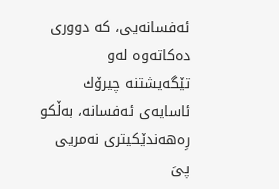ئه‌فسانه‌یى، كه‌ دوورى ده‌كاته‌وه‌ له‌و تێگه‌یشتنه‌ چیرۆك ئاسایه‌ى ئه‌فسانه‌، به‌ڵكو رِه‌هه‌ندێكیترى نه‌مریى پىَ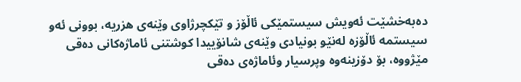ده‌به‌خشێت ئه‌ویش سیستمێكى ئاڵۆز و تێكچرژاوى وێنه‌ى هزریه‌، بوونى ئه‌و سیستمه‌ ئاڵۆزه‌ له‌نێو بونیادى وێنه‌ى شانۆییدا كوشتنى ئاماژه‌كانى ده‌قى مێژووه‌، بۆ دۆزینه‌وه‌ وپرسیار وئاماژه‌ى ده‌قى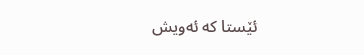ئێستا كه‌ ئه‌ویش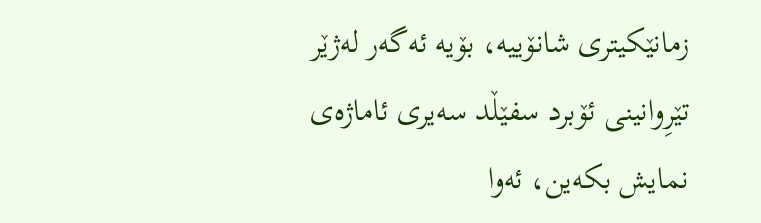زمانێكیترى شانۆییه‌، بۆیه‌ ئه‌گه‌ر له‌ژێر تێرِوانینى ئۆبرد سفێڵد سه‌یرى ئاماژه‌ى نمایش بكه‌ین، ئه‌وا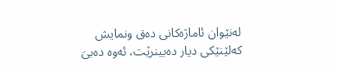له‌نێوان ئاماژه‌كانى ده‌ق ونمایش كه‌لێنێكى دیار ده‌بینرێت، ئه‌وه‌ ده‌بىَ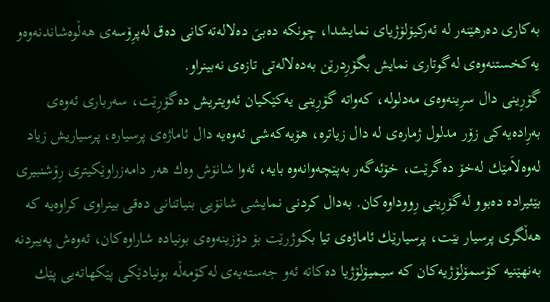به‌كارى ده‌رهێنه‌ر له‌ ئه‌ركیۆلۆژیاى نمایشدا، چونكه‌ ده‌بىَ ده‌لاله‌ته‌كانى ده‌ق له‌پرِۆسه‌ى هه‌ڵوه‌شاندنه‌وه‌و یه‌كخستنه‌وه‌ى له‌گوتارى نمایش بگۆرِدرێن به‌ده‌لاله‌تى تازه‌ى نه‌بینراو.
گۆرِینى دال سرِینه‌وه‌ى مه‌دلوله‌، كه‌واته‌ گۆرِینى یه‌كێكیان ئه‌ویتریش ده‌گۆرِێت، سه‌ربارى ئه‌وه‌ى به‌رِاده‌یه‌كى زۆر مدلول ژماره‌ى له‌ دال زیاتره‌، هۆیه‌كه‌شى ئه‌وه‌یه‌ دال ئاماژه‌ى پرسیاره‌، پرسیاریش زیاد له‌وه‌لاَمێك له‌خۆ ده‌گرێت، خۆئه‌گه‌ر به‌پێچه‌وانه‌وه‌ بایه‌، ئه‌وا شانۆش وه‌ك هه‌ر دامه‌زراوێكیترى رِۆشنبیرى بێئیراده‌ ده‌بوو له‌گۆرِینى رِووداوه‌كان. به‌دال كردنى نمایشى شانۆیى بنیاتنانى ده‌قى بینراوى كراوه‌یه‌ كه‌ هه‌ڵگرى پرسیار بێت، پرسیارێك ئاماژه‌ى تیا بكوژرێت بۆ دۆزینه‌وه‌ى بونیاده‌ شاراوه‌كان، ئه‌وه‌ش په‌یبردنه‌ به‌نهێنیه‌ كۆسمۆلۆژیه‌كان كه‌ سیمیۆلۆژیا ده‌كاته‌ ئه‌و جه‌سته‌یه‌ى له‌كۆمه‌ڵه‌ بونیادێكى پێكهاته‌یى پێك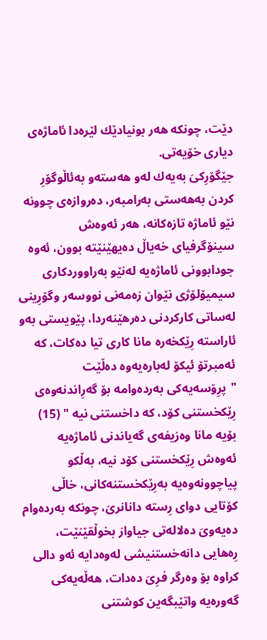دێت، چونكه‌ هه‌ر بونیادێك لێره‌دا ئاماژه‌ى دیارى خۆیه‌تى.
جێگۆرِكىَ به‌یه‌ك له‌و هه‌سته‌و به‌ئاڵوگۆرِ كردن به‌هه‌ستى به‌رامبه‌ر، ده‌روازه‌ى چوونه‌ نێو ئاماژه‌ تازه‌كانه‌، هه‌ر ئه‌وه‌ش سینۆگرفیاى خه‌یاڵ ده‌یهێنێته‌ بوون، ئه‌وه‌ جودابوونى ئاماژه‌یه‌ له‌نێو به‌راووردكارى سیمیۆلۆژى نێوان زه‌مه‌نى نووسه‌ر وگۆرِینى له‌ساتى كاركردنى ده‌رهێنه‌ردا، پێویستى به‌و ئاراسته‌ رِێكخه‌ره‌ مانا كارى تیا ده‌كات، كه‌ ئه‌مبرتۆ ئیكۆ له‌باره‌یه‌وه‌ ده‌ڵێت  "پرِۆسه‌یه‌كى به‌رده‌وامه‌ بۆ گه‌رِاندنه‌وه‌ى رِێكخستنى كۆد، كه‌ داخستنى نیه‌ " (15)
بۆیه‌ مانا وه‌زیفه‌ى گه‌یاندنى ئاماژه‌یه‌ ئه‌وه‌ش رِێكخستنى كۆد نیه‌، به‌ڵكو پیاچوونه‌وه‌یه‌ به‌رِێكخستنه‌كانى، خاڵى كۆتایى دواى رِسته‌ دانانرىَ، چونكه‌ به‌رده‌وام ده‌یه‌وىَ ده‌لاله‌تى جیاواز بخوڵقێنێت، رِه‌هایى دانه‌خستنیشى له‌وه‌دایه‌ ئه‌و دالى كراوه‌ بۆ وه‌رگر فرِىَ ده‌دات، هه‌ڵه‌یه‌كى گه‌وره‌یه‌ واتێبگه‌ین كوشتنى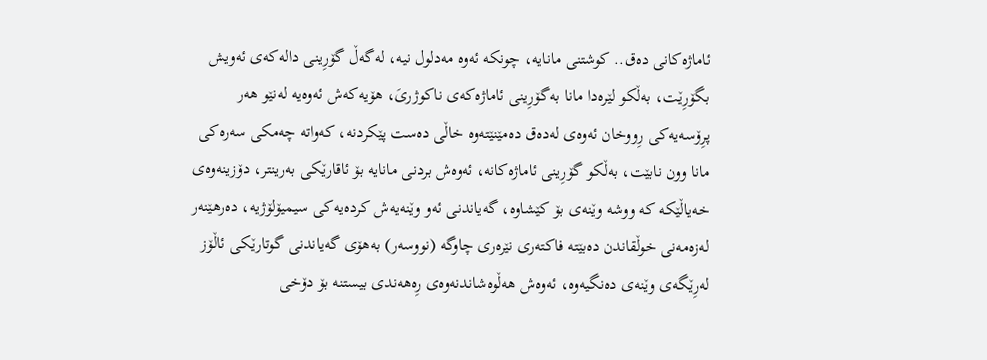ئاماژه‌كانى ده‌ق.. كوشتنى مانایه‌، چونكه‌ ئه‌وه‌ مه‌دلول نیه‌، له‌گه‌ڵ گۆرِینى داله‌كه‌ى ئه‌ویش بگۆرِێت، به‌ڵكو لێره‌دا مانا به‌گۆرِینى ئاماژه‌كه‌ى ناكوژرىَ، هۆیه‌كه‌ش ئه‌وه‌یه‌ له‌نێو هه‌ر پرِۆسه‌یه‌كى رِووخان ئه‌وه‌ى له‌ده‌ق ده‌مێنێته‌وه‌ خاڵى ده‌ست پێكردنه‌، كه‌واته‌ چه‌مكى سه‌ره‌كى مانا وون نابێت، به‌ڵكو گۆرِینى ئاماژه‌كانه‌، ئه‌وه‌ش بردنى مانایه‌ بۆ ئاقارێكى به‌رینتر، دۆزینه‌وه‌ى خه‌یاڵێكه‌ كه‌ ووشه‌ وێنه‌ى بۆ كێشاوه‌، گه‌یاندنى ئه‌و وێنه‌یه‌ش كرده‌یه‌كى سیمیۆلۆژیه‌، ده‌رهێنه‌ر له‌زه‌مه‌نى خوڵقاندن ده‌بێته‌ فاكته‌رى نێره‌رى چاوگه‌ (نووسه‌ر) به‌هۆى گه‌یاندنى گوتارێكى ئاڵۆز له‌رِێگه‌ى وێنه‌ى ده‌نگیه‌وه‌، ئه‌وه‌ش هه‌ڵوه‌شاندنه‌وه‌ى رِه‌هه‌ندى بیستنه‌ بۆ دۆخى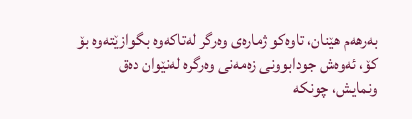به‌رهه‌م هێنان، تاوه‌كو ژماره‌ى وه‌رگر له‌تاكه‌وه‌ بگوازێته‌وه‌ بۆ كۆ، ئه‌وه‌ش جودابوونى زه‌مه‌نى وه‌رگره‌ له‌نێوان ده‌ق ونمایش، چونكه‌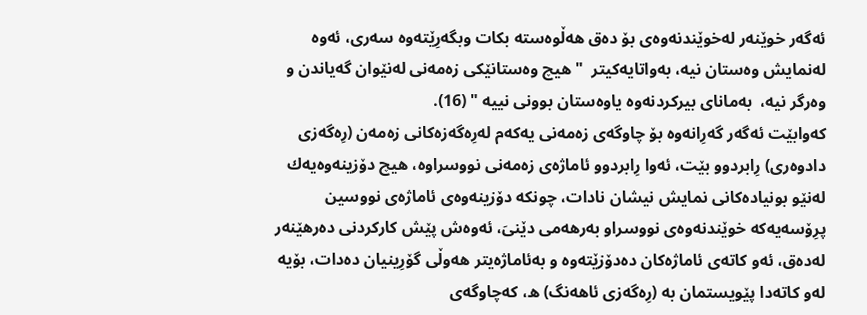ئه‌گه‌ر خوێنه‌ر له‌خوێندنه‌وه‌ى بۆ ده‌ق هه‌ڵوه‌سته‌ بكات وبگه‌رِێته‌وه‌ سه‌رى، ئه‌وه‌ له‌نمایش وه‌ستان نیه‌، به‌واتایه‌كیتر  "هیچ وه‌ستانێكى زه‌مه‌نى له‌نێوان گه‌یاندن و وه‌رگر نیه‌،  به‌ماناى بیركردنه‌وه‌ یاوه‌ستان بوونى نییه‌ " (16).
كه‌وابێت ئه‌گه‌ر گه‌رِانه‌وه‌ بۆ چاوگه‌ى زه‌مه‌نى یه‌كه‌م له‌رِه‌گه‌زه‌كانى زه‌مه‌ن (رِه‌گه‌زى دادوه‌رى) رِابردوو بێت، ئه‌وا رِابردوو ئاماژه‌ى زه‌مه‌نى نووسراوه‌، هیچ دۆزینه‌وه‌یه‌ك له‌نێو بونیاده‌كانى نمایش نیشان نادات، چونكه‌ دۆزینه‌وه‌ى ئاماژه‌ى نووسین پرِۆسه‌یه‌كه‌ خوێندنه‌وه‌ى نووسراو به‌رهه‌مى دێنىَ، ئه‌وه‌ش پێش كاركردنى ده‌رهێنه‌ر له‌ده‌ق، ئه‌و كاته‌ى ئاماژه‌كان ده‌دۆزێته‌وه‌ و به‌ئاماژه‌یتر هه‌وڵى گۆرِینیان ده‌دات، بۆیه‌ له‌و كاته‌دا پێویستمان به‌ (رِه‌گه‌زى ئاهه‌نگ) ه‌، كه‌چاوگه‌ى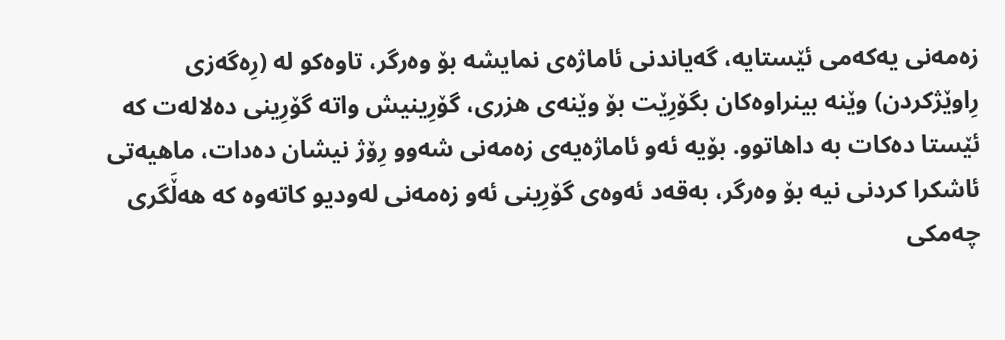زه‌مه‌نى یه‌كه‌مى ئێستایه‌، گه‌یاندنى ئاماژه‌ى نمایشه‌ بۆ وه‌رگر، تاوه‌كو له‌ (رِه‌گه‌زى رِاوێژكردن) وێنه‌ بینراوه‌كان بگۆرِێت بۆ وێنه‌ى هزرى، گۆرِینیش واته‌ گۆرِینى ده‌لاله‌ت كه‌ ئێستا ده‌كات به‌ داهاتوو. بۆیه‌ ئه‌و ئاماژه‌یه‌ى زه‌مه‌نى شه‌وو رِۆژ نیشان ده‌دات، ماهیه‌تى ئاشكرا كردنى نیه‌ بۆ وه‌رگر، به‌قه‌د ئه‌وه‌ى گۆرِینى ئه‌و زه‌مه‌نى له‌ودیو كاته‌وه‌ كه‌ هه‌ڵَگرى چه‌مكى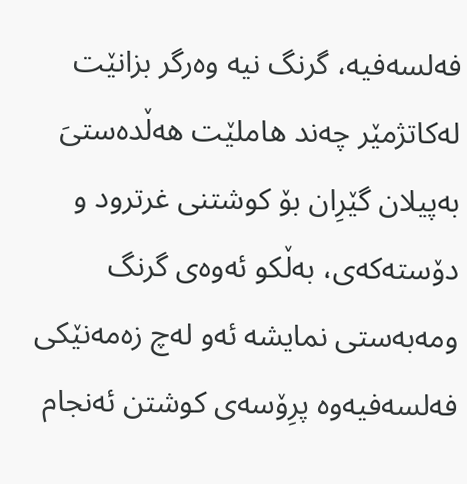فه‌لسه‌فیه‌، گرنگ نیه‌ وه‌رگر بزانێت له‌كاتژمێر چه‌ند هاملێت هه‌ڵده‌ستىَ به‌پیلان گێرِان بۆ كوشتنى غرترود و دۆسته‌كه‌ى، به‌ڵكو ئه‌وه‌ى گرنگ ومه‌به‌ستى نمایشه‌ ئه‌و له‌چ زه‌مه‌نێكى فه‌لسه‌فیه‌وه‌ پرِۆسه‌ى كوشتن ئه‌نجام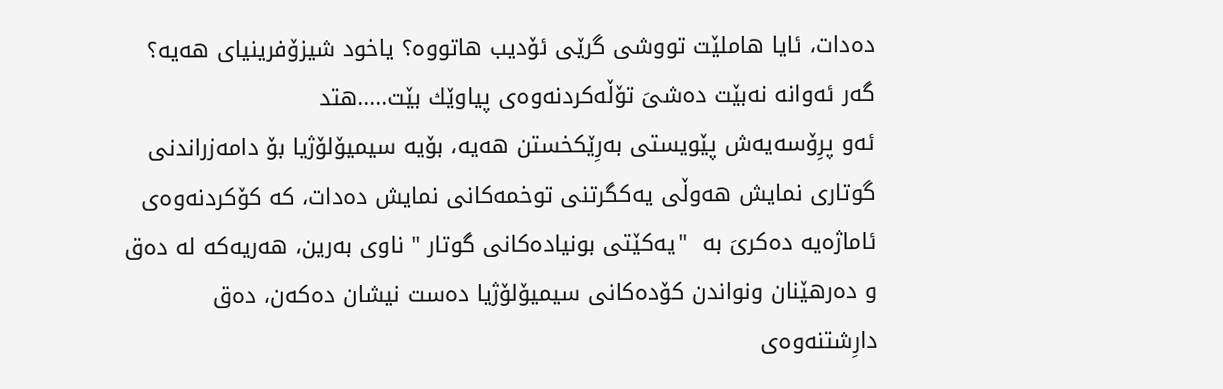ده‌دات، ئایا هاملێت تووشى گرێى ئۆدیب هاتووه‌؟ یاخود شیزۆفرینیاى هه‌یه‌؟ گه‌ر ئه‌وانه‌ نه‌بێت ده‌شىَ تۆڵه‌كردنه‌وه‌ى پیاوێك بێت.....هتد
ئه‌و پرِۆسه‌یه‌ش پێویستى به‌رِێكخستن هه‌یه‌، بۆیه‌ سیمیۆلۆژیا بۆ دامه‌زراندنى گوتارى نمایش هه‌وڵى یه‌كگرتنى توخمه‌كانى نمایش ده‌دات، كه‌ كۆكردنه‌وه‌ى ئاماژه‌یه‌ ده‌كرىَ به‌  "یه‌كێتى بونیاده‌كانى گوتار " ناوى به‌رین، هه‌ریه‌كه‌ له‌ ده‌ق و ده‌رهێنان ونواندن كۆده‌كانى سیمیۆلۆژیا ده‌ست نیشان ده‌كه‌ن، ده‌ق دارِشتنه‌وه‌ى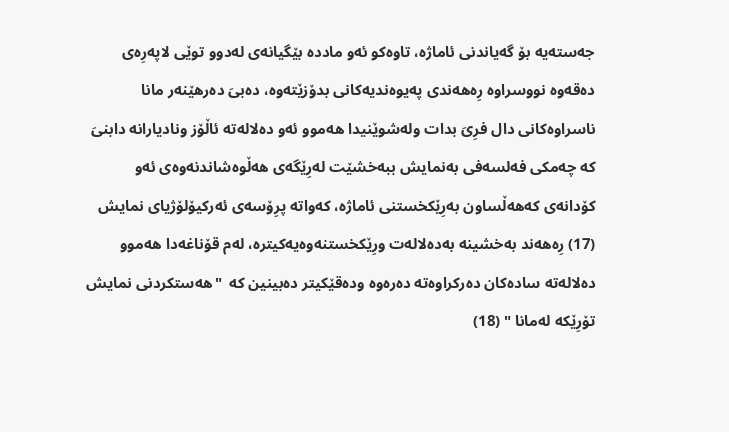جه‌سته‌یه‌ بۆ گه‌یاندنى ئاماژه‌، تاوه‌كو ئه‌و مادده‌ بێگیانه‌ى له‌دوو توێى لاپه‌رِه‌ى ده‌قه‌وه‌ نووسراوه‌ رِه‌هه‌ندى په‌یوه‌ندیه‌كانى بدۆزێته‌وه‌، ده‌بىَ ده‌رهێنه‌ر مانا ناسراوه‌كانى دال فرِىَ بدات وله‌شوێنیدا هه‌موو ئه‌و ده‌لاله‌ته‌ ئاڵۆز ونادیارانه‌ دابنىَ كه‌ چه‌مكى فه‌لسه‌فى به‌نمایش ببه‌خشێت له‌رِێگه‌ى هه‌ڵوه‌شاندنه‌وه‌ى ئه‌و كۆدانه‌ى كه‌هه‌ڵساون به‌رِێكخستنى ئاماژه‌، كه‌واته‌ پرِۆسه‌ى ئه‌ركیۆلۆژیاى نمایش (17) رِه‌هه‌ند به‌خشینه‌ به‌ده‌لاله‌ت ورِێكخستنه‌وه‌یه‌كیتره‌، له‌م قۆناغه‌دا هه‌موو ده‌لاله‌ته‌ ساده‌كان ده‌ركراوه‌ته‌ ده‌ره‌وه‌ وده‌قێكیتر ده‌بینین كه‌  "هه‌ستكردنى نمایش تۆرِێكه‌ له‌مانا " (18)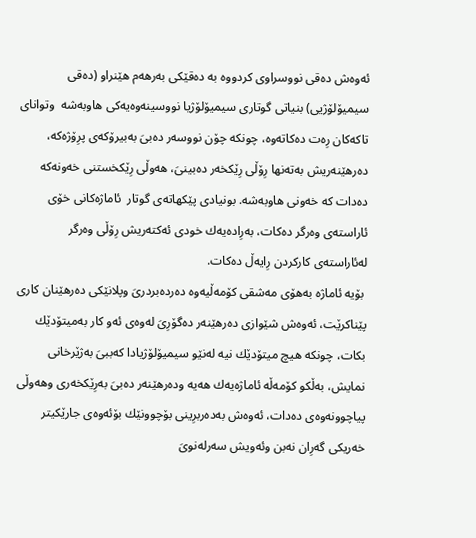ئه‌وه‌ش ده‌قى نووسراوى كردووه‌ به‌ ده‌قێكى به‌رهه‌م هێنراو (ده‌قى سیمیۆلۆژیى) بنیاتى گوتارى سیمیۆلۆژیا نووسینه‌وه‌یه‌كى هاوبه‌شه‌  وتواناى تاكه‌كان رِه‌ت ده‌كاته‌وه‌، چونكه‌ چۆن نووسه‌ر ده‌بىَ به‌بیرۆكه‌ى پرِۆژه‌كه‌، ده‌رهێنه‌ریش به‌ته‌نها رِۆڵى رِێكخه‌ر ده‌بینىَ، هه‌وڵى رِێكخستنى خه‌ونه‌كه‌ ده‌دات كه‌ خه‌ونى هاوبه‌شه‌. بونیادى پێكهاته‌ى گوتار  ئاماژه‌كانى خۆى ئاراسته‌ى وه‌رگر ده‌كات، به‌رِاده‌یه‌ك خودى ئه‌كته‌ریش رِۆڵى وه‌رگر له‌ئاراسته‌ى كاركردن رِایه‌ڵ ده‌كات.
 بۆیه‌ ئاماژه‌ به‌هۆى مه‌شقى كۆمه‌ڵیه‌وه‌ ده‌رده‌بردرىَ وپلانێكى ده‌رهێنان كارى پێناكرێت، ئه‌وه‌ش شێوازى ده‌رهێنه‌ر ده‌گۆرِىَ له‌وه‌ى ئه‌و كار به‌میتۆدێك بكات، چونكه‌ هیچ میتۆدێك نیه‌ له‌نێو سیمیۆلۆژیادا كه‌ببىَ به‌ژێرخانى نمایش، به‌ڵكو كۆمه‌ڵه‌ ئاماژه‌یه‌ك هه‌یه‌ وده‌رهێنه‌ر ده‌بىَ به‌رِێكخه‌رى وهه‌وڵى پیاچوونه‌وه‌ى ده‌دات، ئه‌وه‌ش به‌ده‌ربرِینى بۆچوونێك بۆئه‌وه‌ى جارێكیتر خه‌ریكى گه‌رِان نه‌بن وئه‌ویش سه‌رله‌نوىَ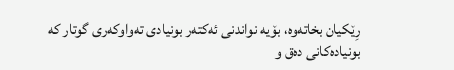رِێكیان بخاته‌وه‌، بۆیه‌ نواندنى ئه‌كته‌ر بونیادى ته‌واوكه‌رى گوتار كه‌ بونیاده‌كانى ده‌ق و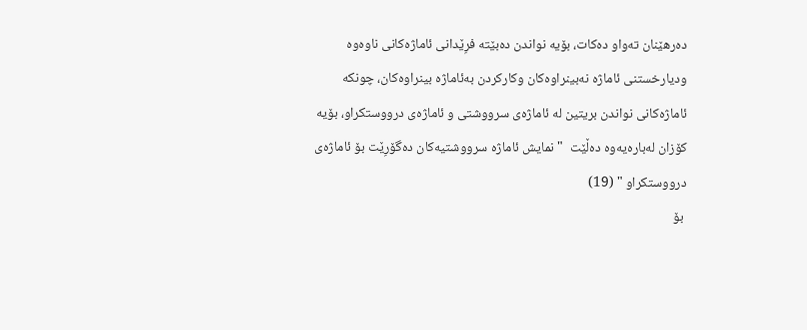ده‌رهێنان ته‌واو ده‌كات، بۆیه‌ نواندن ده‌بێته‌ فرِێدانى ئاماژه‌كانى ناوه‌وه‌ ودیارخستنى ئاماژه‌ نه‌بینراوه‌كان وكاركردن به‌ئاماژه‌ بینراوه‌كان، چونكه‌ ئاماژه‌كانى نواندن بریتین له‌ ئاماژه‌ى سرووشتى و ئاماژه‌ى درووستكراو، بۆیه‌ كۆزان له‌باره‌یه‌وه‌ ده‌ڵێت  "نمایش ئاماژه‌ سرووشتیه‌كان ده‌گۆرِێت بۆ ئاماژه‌ى درووستكراو " (19)
 بۆ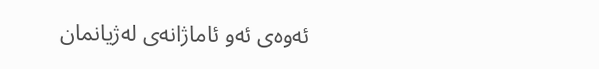ئه‌وه‌ى ئه‌و ئاماژانه‌ى له‌ژیانمان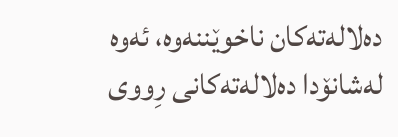ده‌لاله‌ته‌كان ناخوێننه‌وه‌، ئه‌وه‌ له‌شانۆدا ده‌لاله‌ته‌كانى رِووى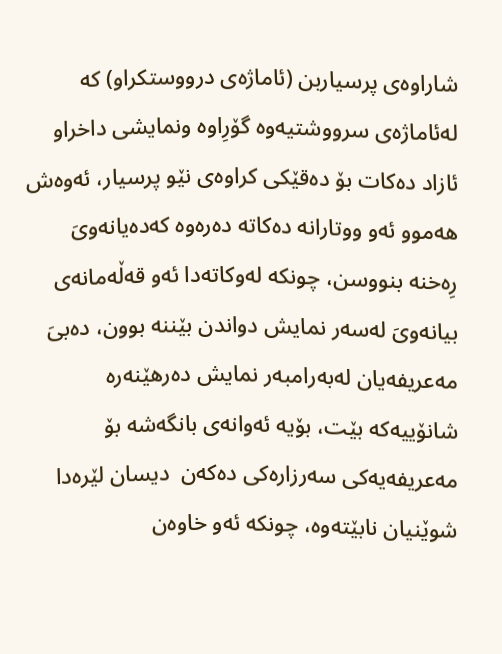شاراوه‌ى پرسیاربن (ئاماژه‌ى درووستكراو) كه‌ له‌ئاماژه‌ى سرووشتیه‌وه‌ گۆرِاوه‌ ونمایشى داخراو ئازاد ده‌كات بۆ ده‌قێكى كراوه‌ى نێو پرسیار، ئه‌وه‌ش هه‌موو ئه‌و ووتارانه‌ ده‌كاته‌ ده‌ره‌وه‌ كه‌ده‌یانه‌وىَ رِه‌خنه‌ بنووسن، چونكه‌ له‌وكاته‌دا ئه‌و قه‌ڵه‌مانه‌ى بیانه‌وىَ له‌سه‌ر نمایش دواندن بێننه‌ بوون، ده‌بىَ مه‌عریفه‌یان له‌به‌رامبه‌ر نمایش ده‌رهێنه‌ره‌ شانۆییه‌كه‌ بێت، بۆیه‌ ئه‌وانه‌ى بانگه‌شه‌ بۆ مه‌عریفه‌یه‌كى سه‌رزاره‌كى ده‌كه‌ن  دیسان لێره‌دا شوێنیان نابێته‌وه‌، چونكه‌ ئه‌و خاوه‌ن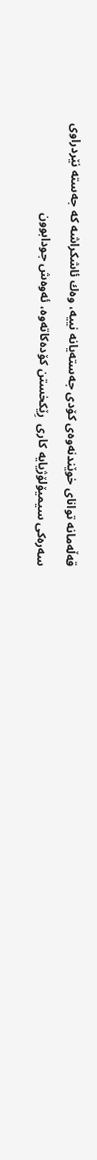قه‌ڵه‌مانه‌ تواناى خوێندنه‌وه‌ى كۆدى جه‌سته‌یانه‌ نییه‌، وه‌ك ئاشكراشه‌ كه‌ جه‌سته‌ نێردراوى سه‌ره‌كى سیمیۆلۆژیایه‌ كارى  رِێكخستن كۆده‌كاته‌وه‌، ئه‌وه‌ش جودابوون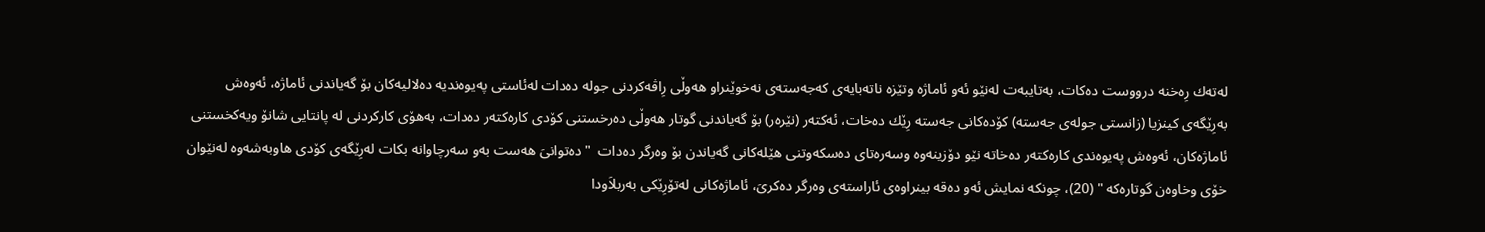له‌ته‌ك رِه‌خنه‌ درووست ده‌كات، به‌تایبه‌ت له‌نێو ئه‌و ئاماژه‌ وتێزه‌ ناته‌بایه‌ى كه‌جه‌سته‌ى نه‌خوێنراو هه‌وڵى رِاڤه‌كردنى جوله‌ ده‌دات له‌ئاستى په‌یوه‌ندیه‌ ده‌لالیه‌كان بۆ گه‌یاندنى ئاماژه‌، ئه‌وه‌ش به‌رِێگه‌ى كینزیا (زانستى جوله‌ى جه‌سته‌) كۆده‌كانى جه‌سته‌ رِێك ده‌خات، ئه‌كته‌ر (نێره‌ر) بۆ گه‌یاندنى گوتار هه‌وڵى ده‌رخستنى كۆدى كاره‌كته‌ر ده‌دات، به‌هۆى كاركردنى له‌ پانتایى شانۆ ویه‌كخستنى ئاماژه‌كان، ئه‌وه‌ش په‌یوه‌ندى كاره‌كته‌ر ده‌خاته‌ نێو دۆزینه‌وه‌ وسه‌ره‌تاى ده‌سكه‌وتنى هێله‌كانى گه‌یاندن بۆ وه‌رگر ده‌دات  "ده‌توانىَ هه‌ست به‌و سه‌رچاوانه‌ بكات له‌رِێگه‌ى كۆدى هاوبه‌شه‌وه‌ له‌نێوان خۆى وخاوه‌ن گوتاره‌كه‌ " (20)، چونكه‌ نمایش ئه‌و ده‌قه‌ بینراوه‌ى ئاراسته‌ى وه‌رگر ده‌كرىَ، ئاماژه‌كانى له‌تۆرِێكى به‌ربلاَودا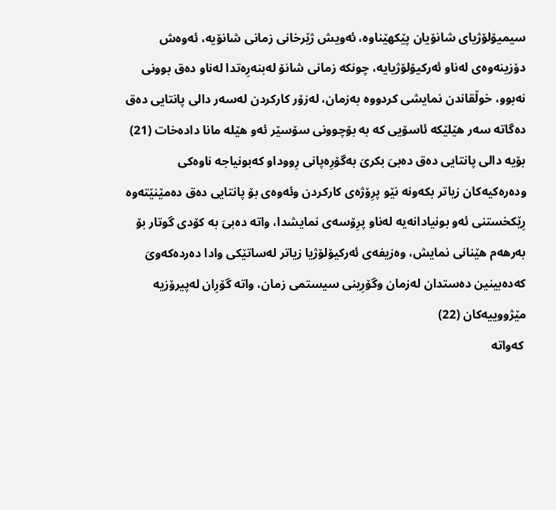سیمیۆلۆژیاى شانۆیان پێكهێناوه‌، ئه‌ویش ژێرخانى زمانى شانۆیه‌، ئه‌وه‌ش دۆزینه‌وه‌ى له‌ناو ئه‌ركیۆلۆژیایه‌، چونكه‌ زمانى شانۆ له‌بنه‌رِه‌تدا له‌ناو ده‌ق بوونى نه‌بوو، خوڵقاندن نمایشى كردووه‌ به‌زمان، له‌زۆر كاركردن له‌سه‌ر دالى پانتایى ده‌ق ده‌گاته‌ سه‌ر هێلێكه‌ ئاسۆیى كه‌ به‌ بۆچوونى سۆسێر ئه‌و هێله‌ مانا داده‌خات (21)
بۆیه‌ دالى پانتایى ده‌ق ده‌بىَ بكرىَ به‌گۆرِه‌پانى رِووداو كه‌بونیاجه‌ ناوه‌كى وده‌ره‌كیه‌كان زیاتر بكه‌ونه‌ نێو پرِۆژه‌ى كاركردن وئه‌وه‌ى بۆ پانتایى ده‌ق ده‌مێنێته‌وه‌ رِێكخستنى ئه‌و بونیادانه‌یه‌ له‌ناو پرِۆسه‌ى نمایشدا، واته‌ ده‌بىَ به‌ كۆدى گوتار بۆ به‌رهه‌م هێنانى نمایش، وه‌زیفه‌ى ئه‌ركیۆلۆژیا زیاتر له‌ساتێكى وادا ده‌رده‌كه‌وىَ كه‌ده‌بینین ده‌ستدان له‌زمان وگۆرِینى سیستمى زمان، واته‌ گۆرِان له‌پیرۆزیه‌ مێژووییه‌كان (22)
 كه‌واته‌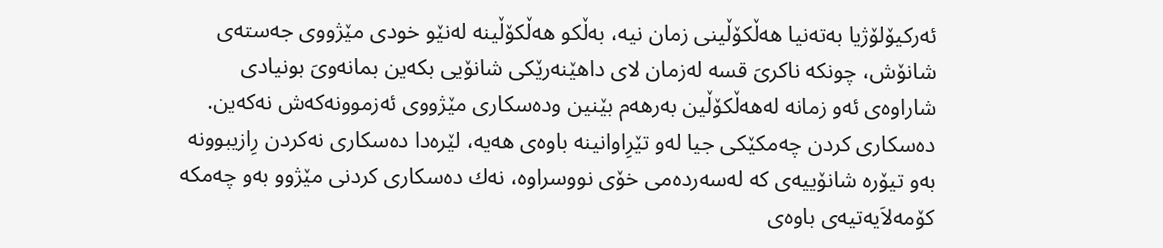ئه‌ركیۆلۆژیا به‌ته‌نیا هه‌ڵكۆڵینى زمان نیه‌، به‌ڵكو هه‌ڵكۆڵینه‌ له‌نێو خودى مێژووى جه‌سته‌ى شانۆش، چونكه‌ ناكرىَ قسه‌ له‌زمان لاى داهێنه‌رێكى شانۆیى بكه‌ین بمانه‌وىَ بونیادى شاراوه‌ى ئه‌و زمانه‌ له‌هه‌ڵكۆڵین به‌رهه‌م بێنین وده‌سكارى مێژووى ئه‌زموونه‌كه‌ش نه‌كه‌ین.
ده‌سكارى كردن چه‌مكێكى جیا له‌و تێرِاوانینه‌ باوه‌ى هه‌یه‌، لێره‌دا ده‌سكارى نه‌كردن رِازیبوونه‌ به‌و تیۆره‌ شانۆییه‌ى كه‌ له‌سه‌رده‌مى خۆى نووسراوه‌، نه‌ك ده‌سكارى كردنى مێژوو به‌و چه‌مكه‌ كۆمه‌لاَیه‌تیه‌ى باوه‌ى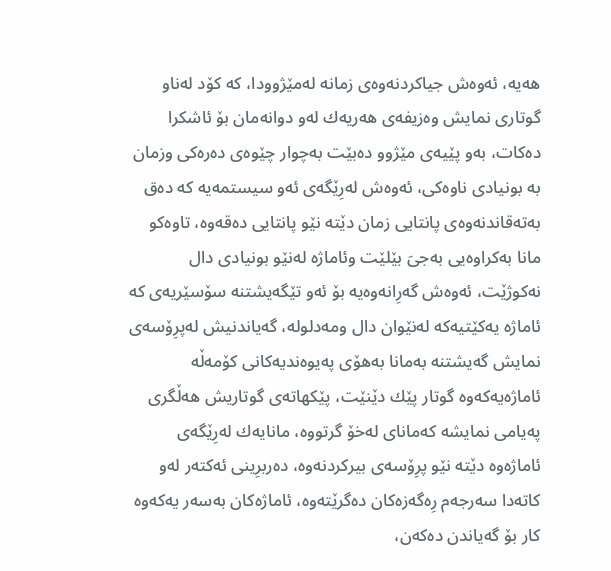هه‌یه‌، ئه‌وه‌ش جیاكردنه‌وه‌ى زمانه‌ له‌مێژوودا، كه‌ كۆد له‌ناو گوتارى نمایش وه‌زیفه‌ى هه‌ریه‌ك له‌و دوانه‌مان بۆ ئاشكرا ده‌كات، به‌و پێیه‌ى مێژوو ده‌بێت به‌چوار چێوه‌ى ده‌ره‌كى وزمان به‌ بونیادى ناوه‌كى، ئه‌وه‌ش له‌رِێگه‌ى ئه‌و سیستمه‌یه‌ كه‌ ده‌ق به‌ته‌قاندنه‌وه‌ى پانتایى زمان دێته‌ نێو پانتایى ده‌قه‌وه‌، تاوه‌كو مانا به‌كراوه‌یى به‌جىَ بێلێت وئاماژه‌ له‌نێو بونیادى دال نه‌كوژێت، ئه‌وه‌ش گه‌رِانه‌وه‌یه‌ بۆ ئه‌و تێگه‌یشتنه‌ سۆسێریه‌ى كه‌ ئاماژه‌ یه‌كێتیه‌كه‌ له‌نێوان دال ومه‌دلوله‌، گه‌یاندنیش له‌پرِۆسه‌ى نمایش گه‌یشتنه‌ به‌مانا به‌هۆى په‌یوه‌ندیه‌كانى كۆمه‌ڵه‌ ئاماژه‌یه‌كه‌وه‌ گوتار پێك دێنێت، پێكهاته‌ى گوتاریش هه‌ڵگرى په‌یامى نمایشه‌ كه‌ماناى له‌خۆ گرتووه‌، مانایه‌ك له‌رِێگه‌ى ئاماژه‌وه‌ دێته‌ نێو پرِۆسه‌ى بیركردنه‌وه‌، ده‌ربرِینى ئه‌كته‌ر له‌و كاته‌دا سه‌رجه‌م رِه‌گه‌زه‌كان ده‌گرێته‌وه‌، ئاماژه‌كان به‌سه‌ر یه‌كه‌وه‌ كار بۆ گه‌یاندن ده‌كه‌ن،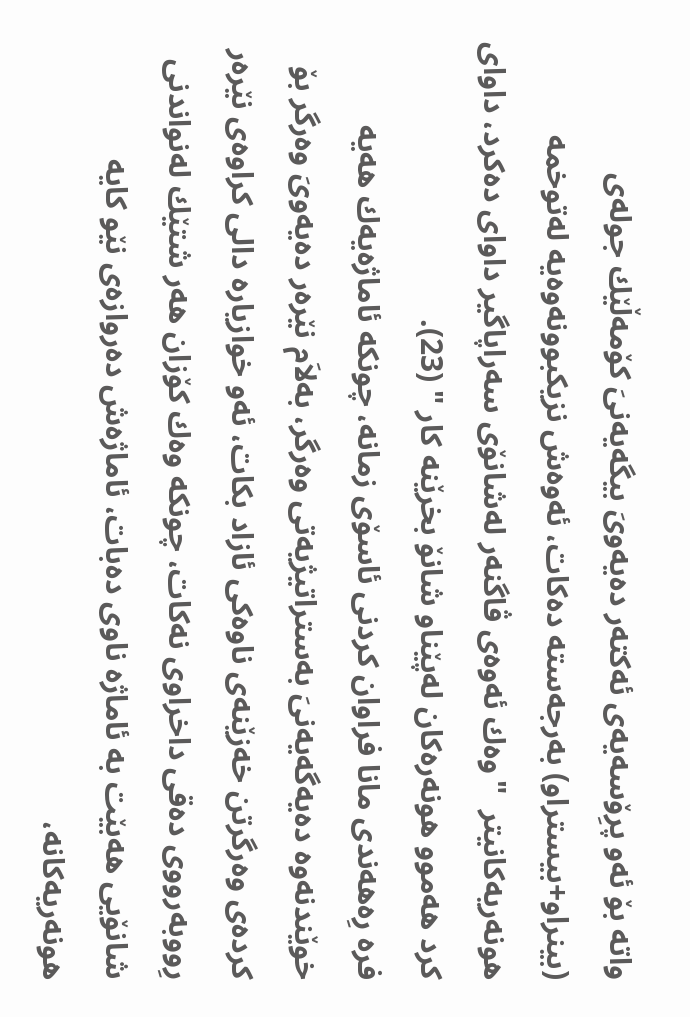واته‌ بۆ ئه‌و پرِۆسه‌یه‌ى ئه‌كته‌ر ده‌یه‌وىَ بیگه‌یه‌نىَ كۆمه‌ڵێك جوله‌ى (بینراو+بیستراو) به‌رجه‌سته‌ ده‌كات، ئه‌وه‌ش نزیكبوونه‌وه‌یه‌ له‌توخمه‌ هونه‌ریه‌كانیتر  "وه‌ك ئه‌وه‌ى ڤاگنه‌ر له‌شانۆى سه‌راپاگیر داواى ده‌كرد، داواى  كرد هه‌موو هونه‌ره‌كان له‌پێناو شانۆ بخرێنه‌ كار " (23).
فره‌ رِه‌هه‌ندى مانا فراوان كردنى ئاسۆى زمانه‌، چونكه‌ ئاماژه‌یه‌ك هه‌یه‌ خوێندنه‌وه‌ ده‌یه‌گه‌یه‌نىَ به‌ستراتیژیه‌تى وه‌رگر، به‌لاَم نێره‌ر ده‌یه‌وىَ وه‌رگر بۆ كرده‌ى وه‌رگرتن خه‌زێنه‌ى ناوه‌كى ئازاد بكات، ئه‌و خوازیاره‌ دالى كراوه‌ى نێره‌ر رِووبه‌رووى ده‌قى داخراوى نه‌كات، چونكه‌ وه‌ك كۆزان هه‌ر شتێك له‌نواندنى شانۆیى هه‌بێت به‌ ئاماژه‌ ناوى ده‌بات، ئاماژه‌ش ده‌روازه‌ى نێو كایه‌ هونه‌ریه‌كانه‌،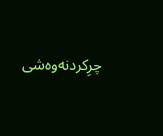چرِكردنه‌وه‌شى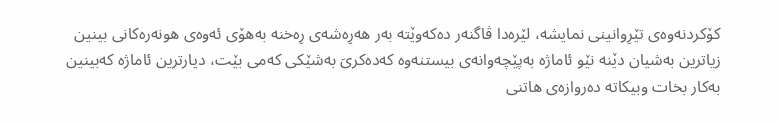كۆكردنه‌وه‌ى تێرِوانینى نمایشه‌، لێره‌دا ڤاگنه‌ر ده‌كه‌وێته‌ به‌ر هه‌رِه‌شه‌ى رِه‌خنه‌ به‌هۆى ئه‌وه‌ى هونه‌ره‌كانى بینین زیاترین به‌شیان دێنه‌ نێو ئاماژه‌ به‌پێچه‌وانه‌ى بیستنه‌وه‌ كه‌ده‌كرىَ به‌شێكى كه‌مى بێت، دیارترین ئاماژه‌ كه‌بینین به‌كار بخات وبیكاته‌ ده‌روازه‌ى هاتنى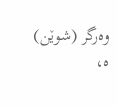وه‌رگر (شوێن) ه‌،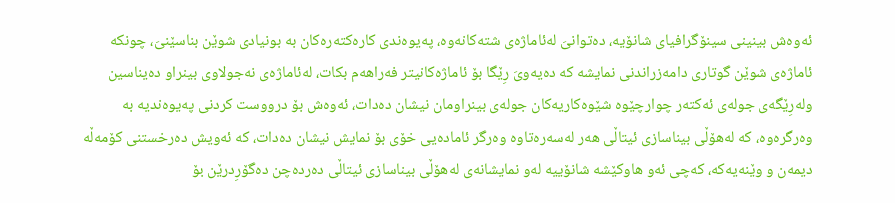ئه‌وه‌ش بینینى سینۆگرافیاى شانۆیه‌، ده‌توانىَ له‌ئاماژه‌ى شته‌كانه‌وه‌، په‌یوه‌ندى كاره‌كته‌ره‌كان به‌ بونیادى شوێن بناسێنىَ، چونكه‌ ئاماژه‌ى شوێن گوتارى دامه‌زراندنى نمایشه‌ كه‌ ده‌یه‌وىَ رِێگا بۆ ئاماژه‌كانیتر فه‌راهه‌م بكات، له‌ئاماژه‌ى نه‌جولاوى بینراو ده‌یناسین وله‌رِێگه‌ى جوله‌ى ئه‌كته‌ر چوارچێوه‌ شێوه‌كاریه‌كان جوله‌ى بینراومان نیشان ده‌دات، ئه‌وه‌ش بۆ درووست كردنى په‌یوه‌ندیه‌ به‌ وه‌رگره‌وه‌، كه‌ له‌هۆڵى بیناسازى ئیتاڵى هه‌ر له‌سه‌ره‌تاوه‌ وه‌رگر ئاماده‌یى خۆى بۆ نمایش نیشان ده‌دات، كه‌ ئه‌ویش ده‌رخستنى كۆمه‌ڵه‌ دیمه‌ن و وێنه‌یه‌كه‌، كه‌چى ئه‌و هاوكێشه‌ شانۆییه‌ له‌و نمایشانه‌ى له‌هۆڵى بیناسازى ئیتاڵى ده‌رده‌چن ده‌گۆرِدرێن بۆ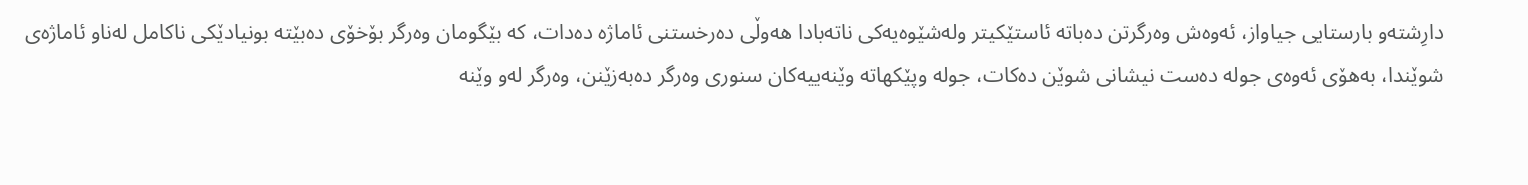دارِشته‌و بارستایى جیاواز، ئه‌وه‌ش وه‌رگرتن ده‌باته‌ ئاستێكیتر وله‌شێوه‌یه‌كى ناته‌بادا هه‌وڵى ده‌رخستنى ئاماژه‌ ده‌دات، كه‌ بێگومان وه‌رگر بۆخۆى ده‌بێته‌ بونیادێكى ناكامل له‌ناو ئاماژه‌ى شوێندا، به‌هۆى ئه‌وه‌ى جوله‌ ده‌ست نیشانى شوێن ده‌كات، جوله‌ وپێكهاته‌ وێنه‌ییه‌كان سنورى وه‌رگر ده‌به‌زێنن، وه‌رگر له‌و وێنه‌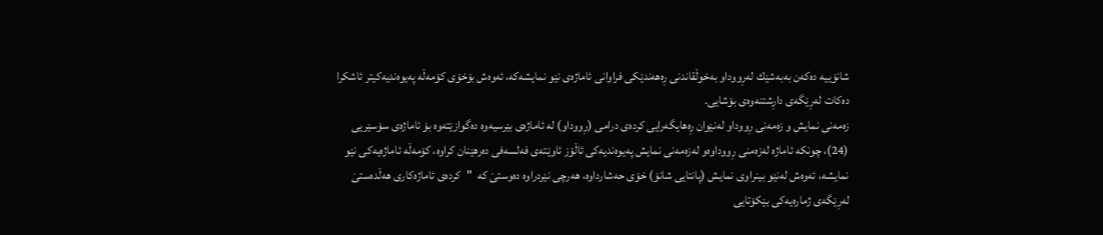شانۆییه‌ ده‌كه‌ن به‌به‌شێك له‌رِووداو به‌خوڵقاندنى رِه‌هه‌ندێكى فراوانى ئاماژه‌ى نێو نمایشه‌كه‌، ئه‌وه‌ش بۆخۆى كۆمه‌ڵه‌ په‌یوه‌ندیه‌كیتر ئاشكرا ده‌كات له‌رِێگه‌ى دارِشتنه‌وه‌ى بۆشایى.
زه‌مه‌نى نمایش و زه‌مه‌نى رِووداو له‌نێوان رِه‌هایگه‌رایى كرده‌ى درامى (رِووداو) له‌ ئاماژه‌ى بێرسیه‌وه‌ ده‌گوازێته‌وه‌ بۆ ئاماژه‌ى سۆسێریى (24)، چونكه‌ ئاماژه‌ له‌زه‌منى رِووداوه‌و له‌زه‌مه‌نى نمایش په‌یوه‌ندیه‌كى ئاڵۆز ئاوێته‌ى فه‌لسه‌فى ده‌رهێنان كراوه‌، كۆمه‌ڵه‌ ئاماژه‌یه‌كى نێو نمایشه‌، ئه‌وه‌ش له‌نێو بینراوى نمایش (پانتایى شانۆ) خۆى حه‌شارداوه‌، هه‌رچى نێردراوه‌ ده‌وستىَ كه‌  "كرده‌ى ئاماژه‌كارى هه‌ڵده‌ستىَ له‌رِێگه‌ى ژماره‌یه‌كى بێكۆتایى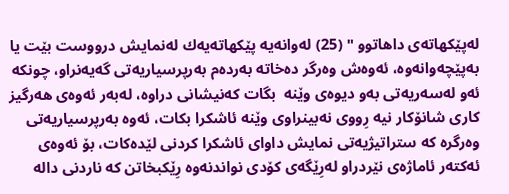له‌پێكهاته‌ى داهاتوو " (25) له‌وانه‌یه‌ پێكهاته‌یه‌ك له‌نمایش درووست بێت یا به‌پێچه‌وانه‌وه‌، ئه‌وه‌ش وه‌رگر ده‌خاته‌ به‌رده‌م به‌رپرسیاریه‌تى گه‌یه‌نراو، چونكه‌ ئه‌و له‌سه‌ریه‌تى به‌و دیوه‌ى وێنه‌  بگات كه‌نیشانى دراوه‌، له‌به‌ر ئه‌وه‌ى هه‌رگیز كارى شانۆكار نیه‌ رِووى نه‌بینراوى وێنه‌ ئاشكرا بكات، ئه‌وه‌ به‌رپرسیاریه‌تى وه‌رگره‌ كه‌ ستراتیژیه‌تى نمایش داواى ئاشكرا كردنى لێده‌كات، بۆ ئه‌وه‌ى ئه‌كته‌ر ئاماژه‌ى نێردراو له‌رِێگه‌ى كۆدى نواندنه‌وه‌ رِێكبخاتن كه‌ ناردنى داله‌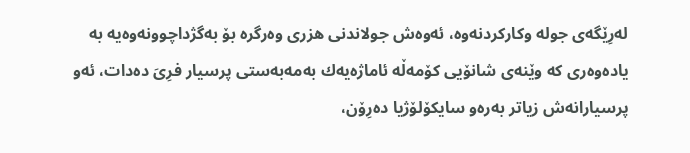له‌رِێگه‌ى جوله‌ وكاركردنه‌وه‌، ئه‌وه‌ش جولاندنى هزرى وه‌رگره‌ بۆ به‌گژداچوونه‌وه‌یه‌ به‌ یاده‌وه‌رى كه‌ وێنه‌ى شانۆیى كۆمه‌ڵه‌ ئاماژه‌یه‌ك به‌مه‌به‌ستى پرسیار فرِىَ ده‌دات، ئه‌و پرسیارانه‌ش زیاتر به‌ره‌و سایكۆلۆژیا ده‌رِۆن،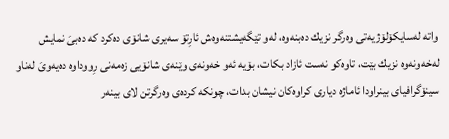واته‌ له‌سایكۆلۆژیه‌تى وه‌رگر نزیك ده‌بنه‌وه‌، له‌و تێگه‌یشتنه‌وه‌ش ئارِتۆ سه‌یرى شانۆى ده‌كرد كه‌ ده‌بىَ نمایش له‌خه‌ونه‌وه‌ نزیك بێت، تاوه‌كو نه‌ست ئازاد بكات، بۆیه‌ ئه‌و خه‌ونه‌ى وێنه‌ى شانۆیى زه‌مه‌نى رِووداوه‌ ده‌یه‌وىَ له‌ناو سینۆگرافیاى بینراودا ئاماژه‌ دیارى كراوه‌كان نیشان بدات، چونكه‌ كرده‌ى وه‌رگرتن لاى بینه‌ر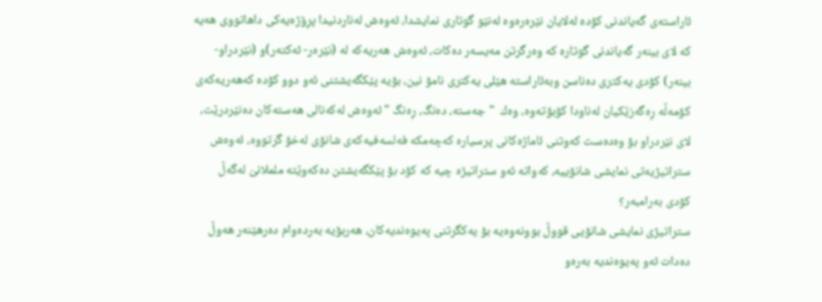ئاراسته‌ى گه‌یاندنى كۆده‌ له‌لایان نێره‌ره‌وه‌ له‌نێو گوتارى نمایشدا، ئه‌وه‌ش له‌ناردنیدا پرِۆژه‌یه‌كى داهاتووى هه‌یه‌ كه‌ لاى بینه‌ر گه‌یاندنى گوتاره‌ كه‌ وه‌رگرتن مه‌یسه‌ر ده‌كات، ئه‌وه‌ش هه‌ریه‌كه‌ له‌ (نێره‌ر- ئه‌كته‌ر)و (نێردراو- بینه‌ر) كۆدى یه‌كترى ده‌ناسن وبه‌ئاراسته‌ هێلى یه‌كترى نامۆ نین، بۆیه‌ پێكگه‌یشتنى ئه‌و دوو كۆده‌ كه‌هه‌ریه‌كه‌ى كۆمه‌ڵه‌ رِه‌گه‌زێكیان له‌ناودا كۆبۆته‌وه‌، وه‌ك  "جه‌سته‌، ده‌نگ، رِه‌نگ " ئه‌وه‌ش له‌كه‌نالى هه‌سته‌كان ده‌نێردرێت، لاى نێردراو بۆ وه‌ده‌ست كه‌وتنى ئاماژه‌كانى پرسیاره‌ كه‌چه‌مكه‌ فه‌لسه‌فیه‌كه‌ى شانۆى له‌خۆ گرتووه‌، ئه‌وه‌ش ستراتیژیه‌تى نمایشى شانۆییه‌، كه‌واته‌ ئه‌و ستراتیژه‌ چیه‌ كه‌ كۆد بۆ پێكگه‌یشتن ده‌كه‌وێته‌ ململانىَ له‌گه‌ڵ كۆدى به‌رامبه‌ر؟
ستراتیژى نمایشى شانۆیى قووڵ بوونه‌وه‌یه‌ بۆ یه‌كگرتنى په‌یوه‌ندیه‌كان، هه‌ربۆیه‌ به‌رده‌وام ده‌رهێنه‌ر هه‌وڵ ده‌دات ئه‌و په‌یوه‌ندیه‌ به‌ره‌و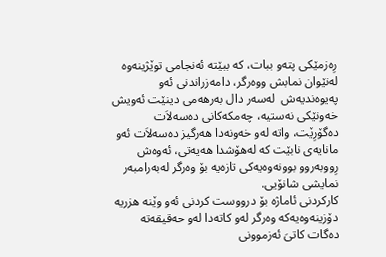رِه‌زمێكى پته‌و ببات، كه‌ ببێته‌ ئه‌نجامى توێژینه‌وه‌ له‌نێوان نمابش ووه‌رگر، دامه‌زراندنى ئه‌و په‌یوه‌ندیه‌ش  له‌سه‌ر دال به‌رهه‌مى دینێت ئه‌ویش خه‌ونێكى نه‌ستیه‌، چه‌مكه‌كانى ده‌سه‌لاَت ده‌گۆرِێت، واته‌ له‌و خه‌ونه‌دا هه‌رگیز ده‌سه‌لاَت ئه‌و مانایه‌ى نابێت كه‌ له‌هۆشدا هه‌یه‌تى، ئه‌وه‌ش رِووبه‌روو بوونه‌وه‌یه‌كى تازه‌یه‌ بۆ وه‌رگر له‌به‌رامبه‌ر نمایشى شانۆیى.
كاركردنى ئاماژه‌ بۆ درووست كردنى ئه‌و وێنه‌ هزریه‌ دۆزینه‌وه‌یه‌كه‌ وه‌رگر له‌و كاته‌دا له‌و حه‌قیقه‌ته‌ ده‌گات كاتىَ ئه‌زموونى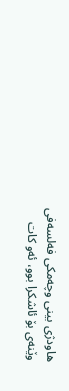هاودژى بینى وچه‌مكى فه‌لسه‌فى وێنه‌ى بۆ ئاشكرا بوو، ئه‌و كات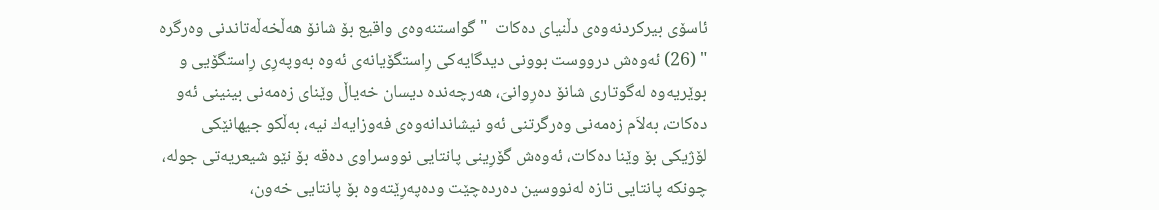ئاسۆى بیركردنه‌وه‌ى دڵنیاى ده‌كات  "گواستنه‌وه‌ى واقیع بۆ شانۆ هه‌ڵخه‌ڵه‌تاندنى وه‌رگره‌ " (26) ئه‌وه‌ش درووست بوونى دیدگایه‌كى رِاستگۆیانه‌ى ئه‌وه‌ به‌وپه‌رِى رِاستگۆیى و بوێریه‌وه‌ له‌گوتارى شانۆ ده‌رِوانىَ، هه‌رچه‌نده‌ دیسان خه‌یاڵ وێناى زه‌مه‌نى بینینى ئه‌و ده‌كات، به‌لاَم زه‌مه‌نى وه‌رگرتنى ئه‌و نیشاندانه‌وه‌ى فه‌وزایه‌ك نیه‌، به‌ڵكو جیهانێكى لۆژیكى بۆ وێنا ده‌كات، ئه‌وه‌ش گۆرِینى پانتایى نووسراوى ده‌قه‌ بۆ نێو شیعریه‌تى جوله‌، چونكه‌ پانتایى تازه‌ له‌نووسین ده‌رده‌چێت وده‌په‌رِێته‌وه‌ بۆ پانتایى خه‌ون،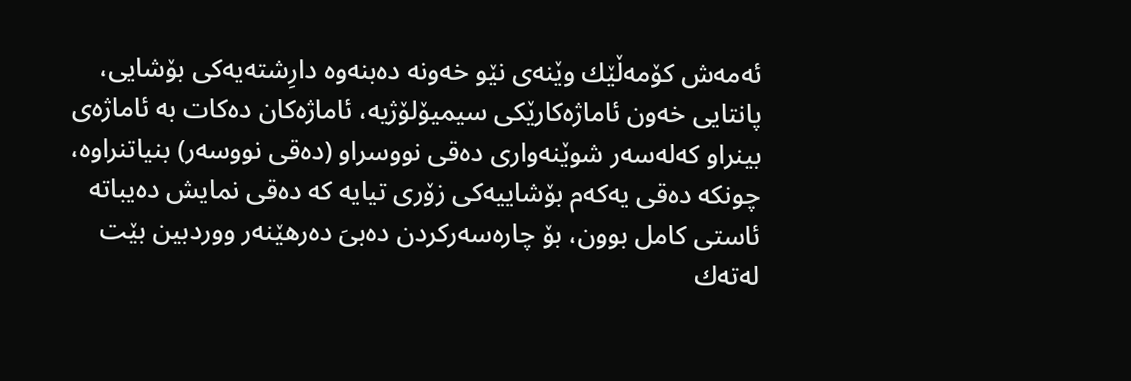ئه‌مه‌ش كۆمه‌ڵێك وێنه‌ى نێو خه‌ونه‌ ده‌بنه‌وه‌ دارِشته‌یه‌كى بۆشایى، پانتایى خه‌ون ئاماژه‌كارێكى سیمیۆلۆژیه‌، ئاماژه‌كان ده‌كات به‌ ئاماژه‌ى بینراو كه‌له‌سه‌ر شوێنه‌وارى ده‌قى نووسراو (ده‌قى نووسه‌ر) بنیاتنراوه‌، چونكه‌ ده‌قى یه‌كه‌م بۆشاییه‌كى زۆرى تیایه‌ كه‌ ده‌قى نمایش ده‌یباته‌ ئاستى كامل بوون، بۆ چاره‌سه‌ركردن ده‌بىَ ده‌رهێنه‌ر ووردبین بێت له‌ته‌ك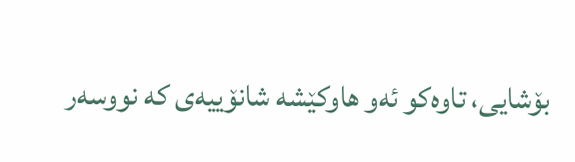بۆشایى، تاوه‌كو ئه‌و هاوكێشه‌ شانۆییه‌ى كه‌ نووسه‌ر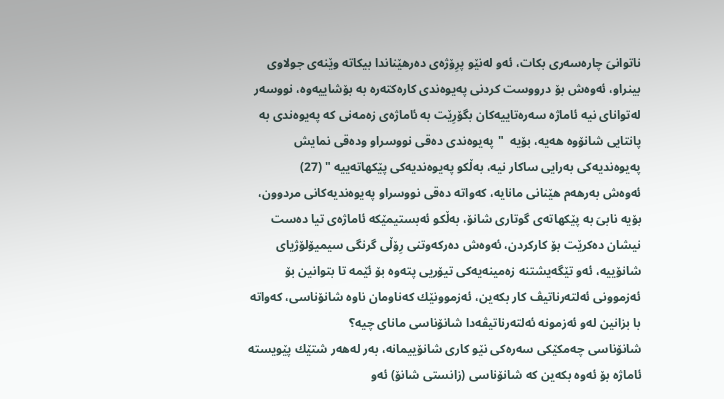ناتوانىَ چاره‌سه‌رى بكات، ئه‌و له‌نێو پرِۆژه‌ى ده‌رهێناندا بیكاته‌ وێنه‌ى جولاوى بینراو، ئه‌وه‌ش بۆ درووست كردنى په‌یوه‌ندى كاره‌كته‌ره‌ به‌ بۆشاییه‌وه‌، نووسه‌ر له‌تواناى نیه‌ ئاماژه‌ سه‌ره‌تاییه‌كان بگۆرِێت به‌ ئاماژه‌ى زه‌مه‌نى كه‌ په‌یوه‌ندى به‌ پانتایى شانۆوه‌ هه‌یه‌، بۆیه‌  "په‌یوه‌ندى ده‌قى نووسراو وده‌قى نمایش په‌یوه‌ندیه‌كى به‌رایى ساكار نیه‌، به‌ڵكو په‌یوه‌ندیه‌كى پێكهاته‌ییه‌ " (27)
ئه‌وه‌ش به‌رهه‌م هێنانى مانایه‌، كه‌واته‌ ده‌قى نووسراو په‌یوه‌ندیه‌كانى مردوون، بۆیه‌ نابىَ به‌ پێكهاته‌ى گوتارى شانۆ، به‌ڵكو ئه‌بستیمێكه‌ ئاماژه‌ى تیا ده‌ست نیشان ده‌كرێت بۆ كاركردن، ئه‌وه‌ش ده‌ركه‌وتنى رِۆڵى گرنگى سیمیۆلۆژیاى شانۆییه‌، ئه‌و تێگه‌یشتنه‌ زه‌مینه‌یه‌كى تیۆریى پته‌وه‌ بۆ ئێمه‌ تا بتوانین بۆ ئه‌زموونى ئه‌لته‌رناتیڤ كار بكه‌ین، ئه‌زموونێك كه‌ناومان ناوه‌ شانۆناسى، كه‌واته‌ با بزانین له‌و ئه‌زمونه‌ ئه‌لته‌رناتیڤه‌دا شانۆناسى ماناى چیه‌؟
شانۆناسى چه‌مكێكى سه‌ره‌كى نێو كارى شانۆییمانه‌، به‌ر له‌هه‌ر شتێك پێویسته‌ ئاماژه‌ بۆ ئه‌وه‌ بكه‌ین كه‌ شانۆناسى (زانستى شانۆ) ئه‌و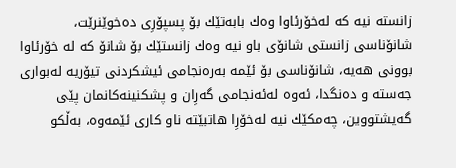زانسته‌ نیه‌ كه‌ له‌خۆرئاوا وه‌ك بابه‌تێك بۆ پسپۆرِى ده‌خوێنرێت، شانۆناسى زانستى شانۆى باو نیه‌ وه‌ك زانستێك بۆ شانۆ كه‌ له‌ خۆرئاوا بوونى هه‌یه‌، شانۆناسى بۆ ئێمه‌ به‌ره‌نجامى ئیشكردنى تیۆریه‌ له‌بوارى جه‌سته‌ و ده‌نگدا، ئه‌وه‌ له‌ئه‌نجامى گه‌رِان و پشكنینه‌كانمان پێى گه‌یشتووین، چه‌مكێك نیه‌ له‌خۆرِا هاتبێته‌ ناو كارى ئێمه‌وه‌، به‌ڵكو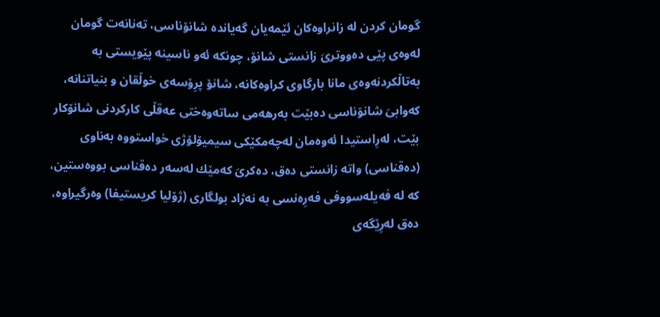گومان كردن له‌ زانراوه‌كان ئێمه‌یان گه‌یانده‌ شانۆناسى، ته‌نانه‌ت گومان له‌وه‌ى پێى ده‌ووترىَ زانستى شانۆ، چونكه‌ ئه‌و ناسینه‌ پێویستى به‌ به‌تاڵكردنه‌وه‌ى مانا بارگاوى كراوه‌كانه‌، شانۆ پرِۆسه‌ى خوڵقان و بنیاتنانه‌، كه‌وابىَ شانۆناسى ده‌بێت به‌رهه‌مى ساته‌وه‌ختى عه‌قڵى كاركردنى شانۆكار بێت، له‌رِاستیدا ئه‌وه‌مان له‌چه‌مكێكى سیمیۆلۆژى خواستووه‌ به‌ناوى (ده‌قناسى) واته‌ زانستى ده‌ق، ده‌كرىَ كه‌مێك له‌سه‌ر ده‌قناسى بووه‌ستین، كه‌ له‌ فه‌یله‌سووفى فه‌رِه‌نسى به‌ نه‌ژاد بولگارى (ژۆلیا كریستیفا) وه‌رگیراوه‌، ده‌ق له‌رِێگه‌ى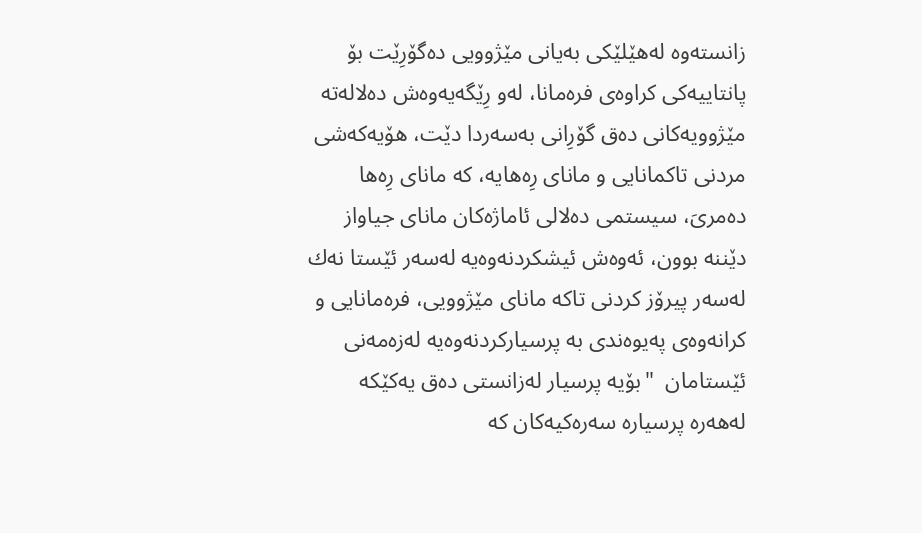زانسته‌وه‌ له‌هێلێكى به‌یانى مێژوویى ده‌گۆرِێت بۆ پانتاییه‌كى كراوه‌ى فره‌مانا، له‌و رِێگه‌یه‌وه‌ش ده‌لاله‌ته‌ مێژوویه‌كانى ده‌ق گۆرِانى به‌سه‌ردا دێت، هۆیه‌كه‌شى مردنى تاكمانایى و ماناى رِه‌هایه‌، كه‌ ماناى رِه‌ها ده‌مرىَ، سیستمى ده‌لالى ئاماژه‌كان ماناى جیاواز دێننه‌ بوون، ئه‌وه‌ش ئیشكردنه‌وه‌یه‌ له‌سه‌ر ئێستا نه‌ك له‌سه‌ر پیرۆز كردنى تاكه‌ ماناى مێژوویى، فره‌مانایى و كرانه‌وه‌ى په‌یوه‌ندى به‌ پرسیاركردنه‌وه‌یه‌ له‌زه‌مه‌نى ئێستامان  "بۆیه‌ پرسیار له‌زانستى ده‌ق یه‌كێكه‌ له‌هه‌ره‌ پرسیاره‌ سه‌ره‌كیه‌كان كه‌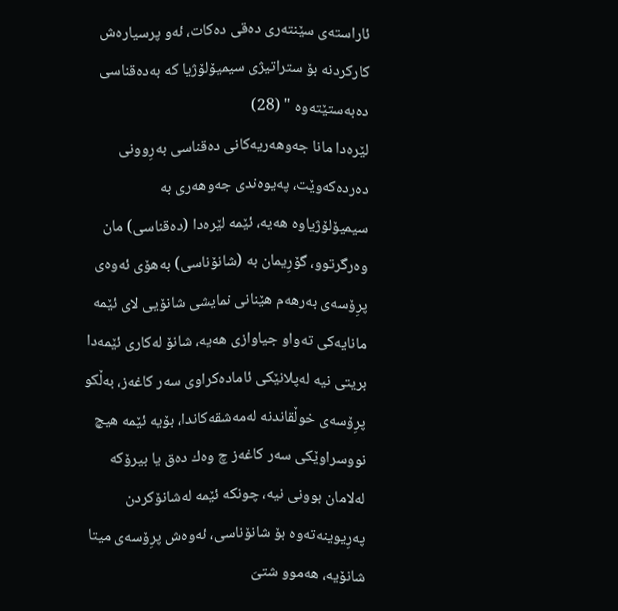ئاراسته‌ى سێنته‌رى ده‌قى ده‌كات، ئه‌و پرسیاره‌ش كاركردنه‌ بۆ ستراتیژى سیمیۆلۆژیا كه‌ به‌ده‌قناسى ده‌به‌ستێته‌وه‌ " (28)
لێره‌دا مانا جه‌وهه‌ریه‌كانى ده‌قناسى به‌رِوونى ده‌رده‌كه‌وێت، په‌یوه‌ندى جه‌وهه‌رى به‌ سیمیۆلۆژیاوه‌ هه‌یه‌، ئێمه‌ لێره‌دا (ده‌قناسى) مان وه‌رگرتوو، گۆرِیمان به‌ (شانۆناسى) به‌هۆى ئه‌وه‌ى پرِۆسه‌ى به‌رهه‌م هێنانى نمایشى شانۆیى لاى ئێمه‌ مانایه‌كى ته‌واو جیاوازى هه‌یه‌، شانۆ له‌كارى ئێمه‌دا بریتى نیه‌ له‌پلانێكى ئاماده‌كراوى سه‌ر كاغه‌ز، به‌ڵكو پرِۆسه‌ى خوڵقاندنه‌ له‌مه‌شقه‌كاندا، بۆیه‌ ئێمه‌ هیچ نووسراوێكى سه‌ر كاغه‌ز چ وه‌ك ده‌ق یا بیرۆكه‌ له‌لامان بوونى نیه‌، چونكه‌ ئێمه‌ له‌شانۆكردن په‌رِیوینه‌ته‌وه‌ بۆ شانۆناسى، ئه‌وه‌ش پرِۆسه‌ى میتا شانۆیه‌، هه‌موو شتىَ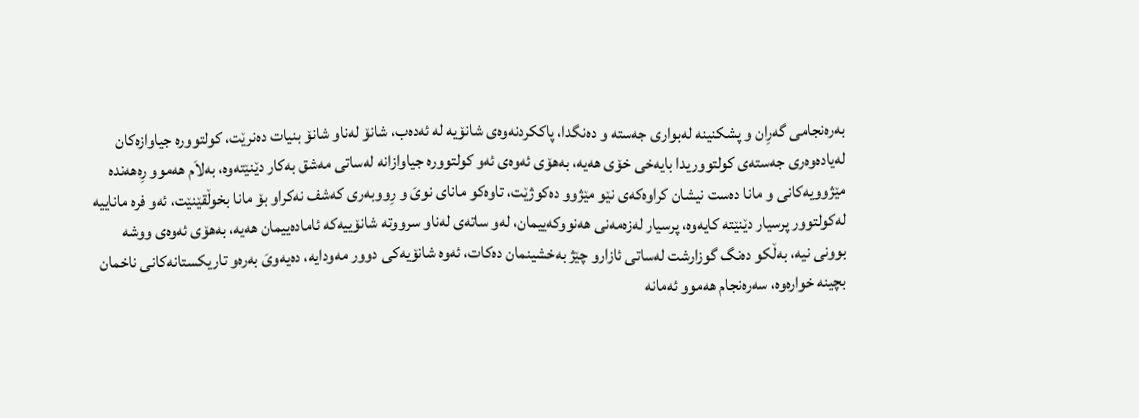به‌ره‌نجامى گه‌رِان و پشكنینه‌ له‌بوارى جه‌سته‌ و ده‌نگدا، پاككردنه‌وه‌ى شانۆیه‌ له‌ ئه‌ده‌ب، شانۆ له‌ناو شانۆ بنیات ده‌نرێت، كولتووره‌ جیاوازه‌كان له‌یاده‌وه‌رى جه‌سته‌ى كولتووریدا بایه‌خى خۆى هه‌یه‌، به‌هۆى ئه‌وه‌ى ئه‌و كولتووره‌ جیاوازانه‌ له‌ساتى مه‌شق به‌كار دێنێته‌وه‌، به‌لاَم هه‌موو رِه‌هه‌نده‌ مێژوویه‌كانى و مانا ده‌ست نیشان كراوه‌كه‌ى نێو مێژوو ده‌كوژێت، تاوه‌كو ماناى نوىَ و رِووبه‌رى كه‌شف نه‌كراو بۆ مانا بخوڵقێنێت، ئه‌و فره‌ ماناییه‌ له‌كولتوور پرسیار دێنێته‌ كایه‌وه‌، پرسیار له‌زه‌مه‌نى هه‌نووكه‌ییمان، له‌و ساته‌ى له‌ناو سرووته‌ شانۆییه‌كه‌ ئاماده‌ییمان هه‌یه‌، به‌هۆى ئه‌وه‌ى ووشه‌ بوونى نیه‌، به‌ڵكو ده‌نگ گوزارشت له‌ساتى ئازارو چێژ به‌خشینمان ده‌كات، ئه‌وه‌ شانۆیه‌كى دوور مه‌ودایه‌، ده‌یه‌وىَ به‌ره‌و تاریكستانه‌كانى ناخمان بچینه‌ خواره‌وه‌، سه‌ره‌نجام هه‌موو ئه‌مانه‌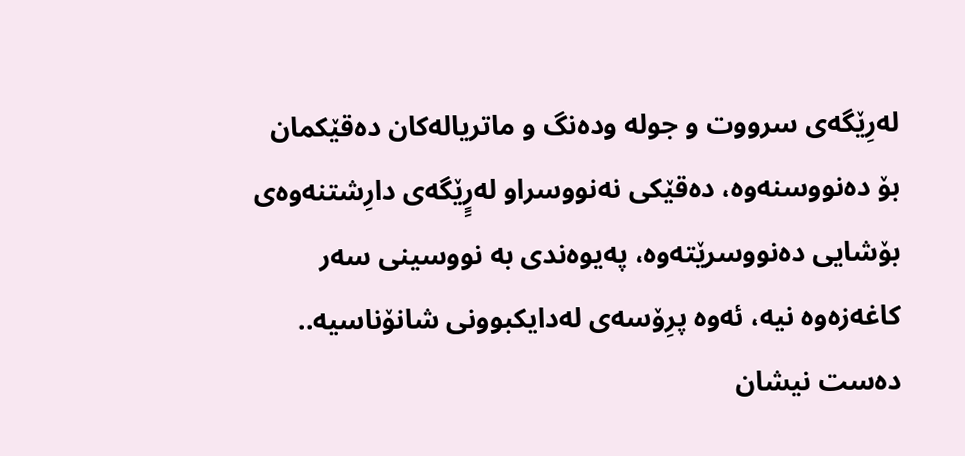له‌رِێگه‌ى سرووت و جوله‌ وده‌نگ و ماتریاله‌كان ده‌قێكمان بۆ ده‌نووسنه‌وه‌، ده‌قێكى نه‌نووسراو له‌رٍِێگه‌ى دارِشتنه‌وه‌ى بۆشایى ده‌نووسرێته‌وه‌، په‌یوه‌ندى به‌ نووسینى سه‌ر كاغه‌زه‌وه‌ نیه‌، ئه‌وه‌ پرِۆسه‌ى له‌دایكبوونى شانۆناسیه‌.. ده‌ست نیشان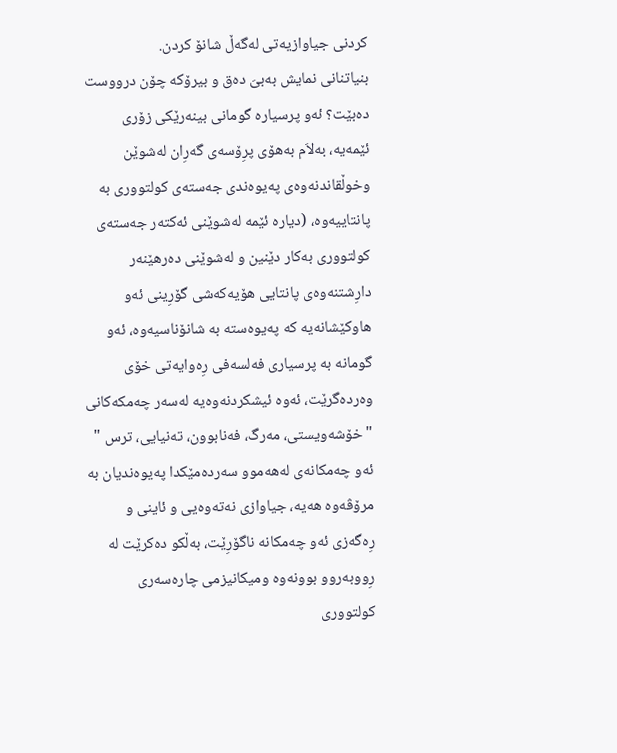كردنى جیاوازیه‌تى له‌گه‌ڵ شانۆ كردن.
بنیاتنانى نمایش به‌بىَ ده‌ق و بیرۆكه‌ چۆن درووست ده‌بێت؟ ئه‌و پرسیاره‌ گومانى بینه‌رێكى زۆرى ئێمه‌یه‌، به‌لاَم به‌هۆى پرِۆسه‌ى گه‌رِان له‌شوێن وخوڵقاندنه‌وه‌ى په‌یوه‌ندى جه‌سته‌ى كولتوورى به‌ پانتاییه‌وه‌، (دیاره‌ ئێمه‌ له‌شوێنى ئه‌كته‌ر جه‌سته‌ى كولتوورى به‌كار دێنین و له‌شوێنى ده‌رهێنه‌ر دارِشتنه‌وه‌ى پانتایى هۆیه‌كه‌شى گۆرِینى ئه‌و هاوكێشانه‌یه‌ كه‌ په‌یوه‌سته‌ به‌ شانۆناسیه‌وه‌، ئه‌و گومانه‌ به‌ پرسیارى فه‌لسه‌فى رِه‌وایه‌تى خۆى وه‌رده‌گرێت، ئه‌وه‌ ئیشكردنه‌وه‌یه‌ له‌سه‌ر چه‌مكه‌كانى  "خۆشه‌ویستى، مه‌رگ، فه‌نابوون، ته‌نیایى، ترس " ئه‌و چه‌مكانه‌ى له‌هه‌موو سه‌رده‌مێكدا په‌یوه‌ندیان به‌ مرۆڤه‌وه‌ هه‌یه‌، جیاوازى نه‌ته‌وه‌یى و ئاینى و رِه‌گه‌زى ئه‌و چه‌مكانه‌ ناگۆرِێت، به‌ڵكو ده‌كرێت له‌ رِووبه‌روو بوونه‌وه‌ ومیكانیزمى چاره‌سه‌رى كولتوورى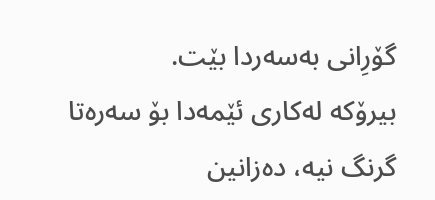گۆرِانى به‌سه‌ردا بێت.
بیرۆكه‌ له‌كارى ئێمه‌دا بۆ سه‌ره‌تا گرنگ نیه‌، ده‌زانین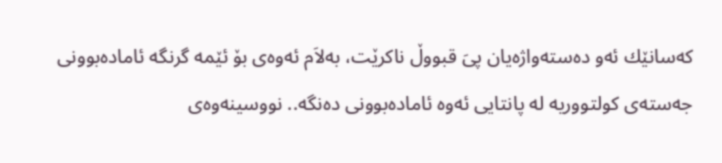كه‌سانێك ئه‌و ده‌سته‌واژه‌یان پىَ قبووڵ ناكرێت، به‌لاَم ئه‌وه‌ى بۆ ئێمه‌ گرنگه‌ ئاماده‌بوونى جه‌سته‌ى كولتووریه‌ له‌ پانتایى ئه‌وه‌ ئاماده‌بوونى ده‌نگه‌.. نووسینه‌وه‌ى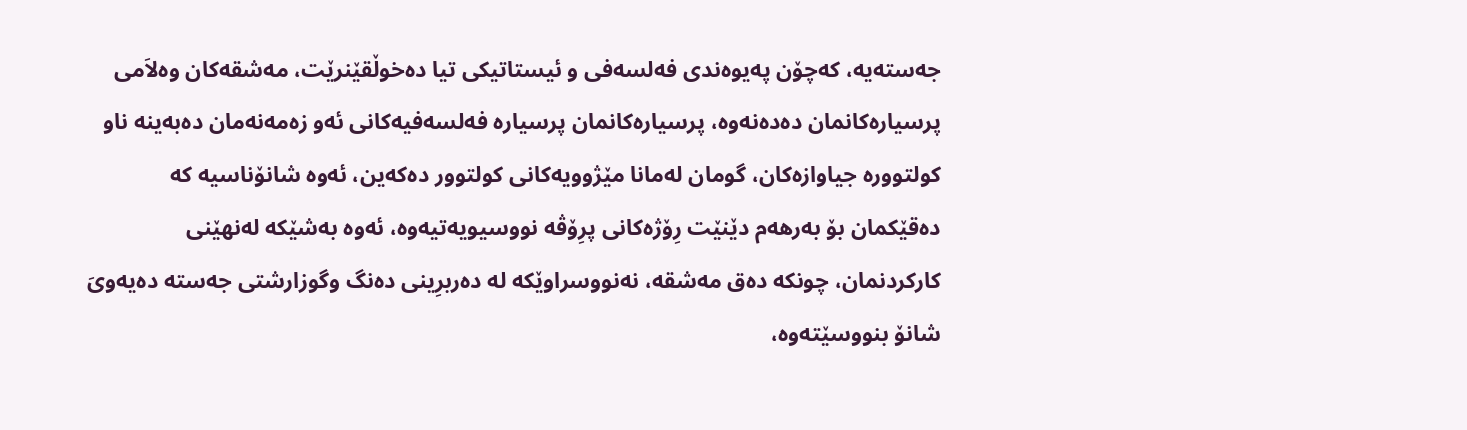جه‌سته‌یه‌، كه‌چۆن په‌یوه‌ندى فه‌لسه‌فى و ئیستاتیكى تیا ده‌خوڵقێنرێت، مه‌شقه‌كان وه‌لاَمى پرسیاره‌كانمان ده‌ده‌نه‌وه‌، پرسیاره‌كانمان پرسیاره‌ فه‌لسه‌فیه‌كانى ئه‌و زه‌مه‌نه‌مان ده‌به‌ینه‌ ناو كولتووره‌ جیاوازه‌كان، گومان له‌مانا مێژوویه‌كانى كولتوور ده‌كه‌ین، ئه‌وه‌ شانۆناسیه‌ كه‌ ده‌قێكمان بۆ به‌رهه‌م دێنێت رِۆژه‌كانى پرِۆڤه‌ نووسیویه‌تیه‌وه‌، ئه‌وه‌ به‌شێكه‌ له‌نهێنى كاركردنمان، چونكه‌ ده‌ق مه‌شقه‌، نه‌نووسراوێكه‌ له‌ ده‌ربرِینى ده‌نگ وگوزارشتى جه‌سته‌ ده‌یه‌وىَ شانۆ بنووسێته‌وه‌،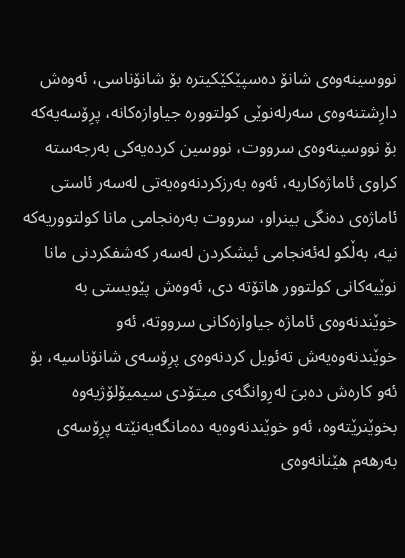نووسینه‌وه‌ى شانۆ ده‌سپێكێكیتره‌ بۆ شانۆناسى، ئه‌وه‌ش دارِشتنه‌وه‌ى سه‌رله‌نوێى كولتووره‌ جیاوازه‌كانه‌، پرِۆسه‌یه‌كه‌ بۆ نووسینه‌وه‌ى سرووت، نووسین كرده‌یه‌كى به‌رجه‌سته‌ كراوى ئاماژه‌كاریه‌، ئه‌وه‌ به‌رزكردنه‌وه‌یه‌تى له‌سه‌ر ئاستى ئاماژه‌ى ده‌نگى بینراو، سرووت به‌ره‌نجامى مانا كولتووریه‌كه‌ نیه‌، به‌ڵكو له‌ئه‌نجامى ئیشكردن له‌سه‌ر كه‌شفكردنى مانا نوێیه‌كانى كولتوور هاتۆته‌ دى، ئه‌وه‌ش پێویستى به‌ خوێندنه‌وه‌ى ئاماژه‌ جیاوازه‌كانى سرووته‌، ئه‌و خوێندنه‌وه‌یه‌ش ته‌ئویل كردنه‌وه‌ى پرِۆسه‌ى شانۆناسیه‌، بۆ ئه‌و كاره‌ش ده‌بىَ له‌رِوانگه‌ى میتۆدى سیمیۆلۆژیه‌وه‌ بخوێنرێته‌وه‌، ئه‌و خوێندنه‌وه‌یه‌ ده‌مانگه‌یه‌نێته‌ پرِۆسه‌ى به‌رهه‌م هێنانه‌وه‌ى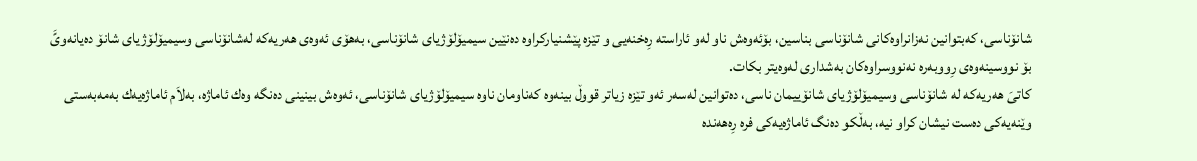شانۆناسى، كه‌بتوانین نه‌زانراوه‌كانى شانۆناسى بناسین، بۆئه‌وه‌ش ناو له‌و ئاراسته‌ رِه‌خنه‌یى و تێزه‌ پێشنیاركراوه‌ ده‌نێین سیمیۆلۆژیاى شانۆناسى، به‌هۆى ئه‌وه‌ى هه‌ریه‌كه‌ له‌شانۆناسى وسیمیۆلۆژیاى شانۆ ده‌یانه‌وىًَ بۆ نووسینه‌وه‌ى رِووبه‌ره‌ نه‌نووسراوه‌كان به‌شدارى له‌وه‌یتر بكات.
كاتىَ هه‌ریه‌كه‌ له‌ شانۆناسى وسیمیۆلۆژیاى شانۆییمان ناسى، ده‌توانین له‌سه‌ر ئه‌و تێزه‌ زیاتر قووڵ بینه‌وه‌ كه‌ناومان ناوه‌ سیمیۆلۆژیاى شانۆناسى، ئه‌وه‌ش بینینى ده‌نگه‌ وه‌ك ئاماژه‌، به‌لاَم ئاماژه‌یه‌ك به‌مه‌به‌ستى وێنه‌یه‌كى ده‌ست نیشان كراو نیه‌، به‌ڵكو ده‌نگ ئاماژه‌یه‌كى فره‌ رِه‌هه‌نده‌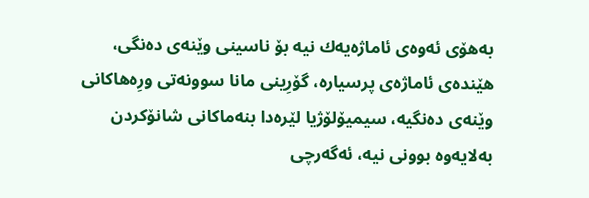به‌هۆى ئه‌وه‌ى ئاماژه‌یه‌ك نیه‌ بۆ ناسینى وێنه‌ى ده‌نگى، هێنده‌ى ئاماژه‌ى پرسیاره‌، گۆرِینى مانا سوونه‌تى ورِه‌هاكانى وێنه‌ى ده‌نگیه‌، سیمیۆلۆژیا لێره‌دا بنه‌ماكانى شانۆكردن به‌لایه‌وه‌ بوونى نیه‌، ئه‌گه‌رچى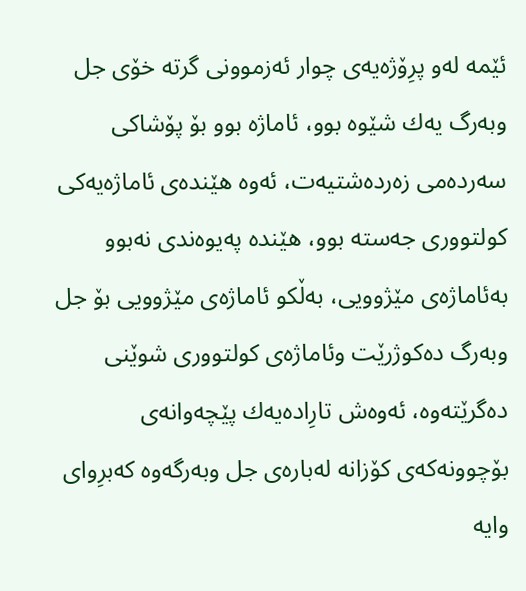ئێمه‌ له‌و پرِۆژه‌یه‌ى چوار ئه‌زموونى گرته‌ خۆى جل وبه‌رگ یه‌ك شێوه‌ بوو، ئاماژه‌ بوو بۆ پۆشاكى سه‌رده‌مى زه‌رده‌شتیه‌ت، ئه‌وه‌ هێنده‌ى ئاماژه‌یه‌كى كولتوورى جه‌سته‌ بوو، هێنده‌ په‌یوه‌ندى نه‌بوو به‌ئاماژه‌ى مێژوویى، به‌ڵكو ئاماژه‌ى مێژوویى بۆ جل وبه‌رگ ده‌كوژرێت وئاماژه‌ى كولتوورى شوێنى ده‌گرێته‌وه‌، ئه‌وه‌ش تارِاده‌یه‌ك پێچه‌وانه‌ى بۆچوونه‌كه‌ى كۆزانه‌ له‌باره‌ى جل وبه‌رگه‌وه‌ كه‌برِواى وایه‌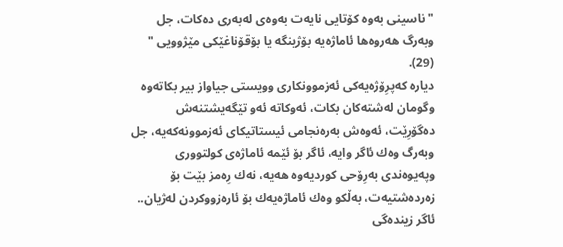"ناسینى به‌وه‌ كۆتایى نایه‌ت به‌وه‌ى له‌به‌رى ده‌كات، جل وبه‌رگ هه‌روه‌ها ئاماژه‌یه‌ بۆژینگه‌ یا بۆقۆناغێكى مێژوویى " (29).
دیاره‌ كه‌پرِۆژه‌یه‌كى ئه‌زموونكارى وویستى جیاواز بیر بكاته‌وه‌ وگومان له‌شته‌كان بكات، ئه‌وكاته‌ ئه‌و تێگه‌یشتنه‌ش ده‌گۆرِێت، ئه‌وه‌ش به‌ره‌نجامى ئیستاتیكاى ئه‌زموونه‌كه‌یه‌، جل وبه‌رگ وه‌ك ئاگر وایه‌، ئاگر بۆ ئێمه‌ ئاماژه‌ى كولتوورى وپه‌یوه‌ندى به‌رِۆحى كوردیه‌وه‌ هه‌یه‌، نه‌ك رِه‌مز بێت بۆ زه‌رده‌شتیه‌ت، به‌ڵكو وه‌ك ئاماژه‌یه‌ك بۆ ئاره‌زووكردن له‌ژیان.. ئاگر زینده‌گى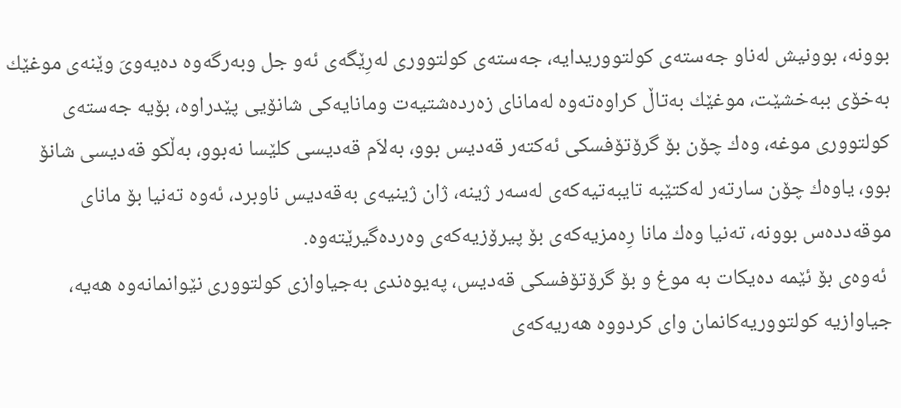بوونه‌، بوونیش له‌ناو جه‌سته‌ى كولتووریدایه‌، جه‌سته‌ى كولتوورى له‌رِێگه‌ى ئه‌و جل وبه‌رگه‌وه‌ ده‌یه‌وىَ وێنه‌ى موغێك به‌خۆى ببه‌خشێت، موغێك به‌تاڵ كراوه‌ته‌وه‌ له‌ماناى زه‌رده‌شتیه‌ت ومانایه‌كى شانۆیى پێدراوه‌، بۆیه‌ جه‌سته‌ى كولتوورى موغه‌، وه‌ك چۆن بۆ گرۆتۆفسكى ئه‌كته‌ر قه‌دیس بوو، به‌لاَم قه‌دیسى كلێسا نه‌بوو، به‌ڵكو قه‌دیسى شانۆ بوو، یاوه‌ك چۆن سارته‌ر له‌كتێبه‌ تایبه‌تیه‌كه‌ى له‌سه‌ر ژینه‌، ژان ژینیه‌ى به‌قه‌دیس ناوبرد، ئه‌وه‌ ته‌نیا بۆ ماناى موقه‌دده‌س بوونه‌، ته‌نیا وه‌ك مانا رِه‌مزیه‌كه‌ى بۆ پیرۆزیه‌كه‌ى وه‌رده‌گیرێته‌وه‌.
 ئه‌وه‌ى بۆ ئێمه‌ ده‌یكات به‌ موغ و بۆ گرۆتۆفسكى قه‌دیس، په‌یوه‌ندى به‌جیاوازى كولتوورى نێوانمانه‌وه‌ هه‌یه‌، جیاوازیه‌ كولتووریه‌كانمان واى كردووه‌ هه‌ریه‌كه‌ى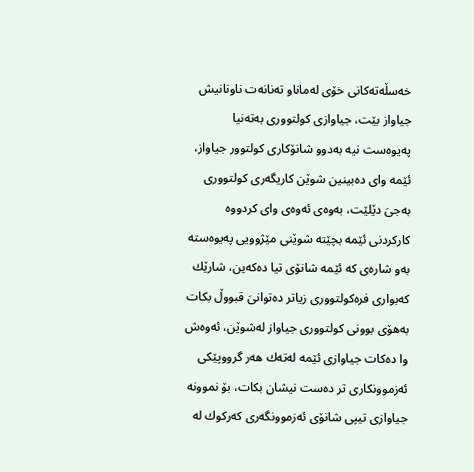خه‌سڵه‌ته‌كانى خۆى له‌ماناو ته‌نانه‌ت ناونانیش جیاواز بێت، جیاوازى كولتوورى به‌ته‌نیا په‌یوه‌ست نیه‌ به‌دوو شانۆكارى كولتوور جیاواز، ئێمه‌ واى ده‌بینین شوێن كاریگه‌رى كولتوورى به‌جىَ دێلێت، به‌وه‌ى ئه‌وه‌ى واى كردووه‌ كاركردنى ئێمه‌ بچێته‌ شوێنى مێژوویى په‌یوه‌سته‌ به‌و شاره‌ى كه‌ ئێمه‌ شانۆى تیا ده‌كه‌ین، شارێك كه‌بوارى فره‌كولتوورى زیاتر ده‌توانىَ قبووڵ بكات به‌هۆى بوونى كولتوورى جیاواز له‌شوێن، ئه‌وه‌ش وا ده‌كات جیاوازى ئێمه‌ له‌ته‌ك هه‌ر گرووپێكى ئه‌زموونكارى تر ده‌ست نیشان بكات، بۆ نموونه‌ جیاوازى تیپى شانۆى ئه‌زموونگه‌رى كه‌ركوك له‌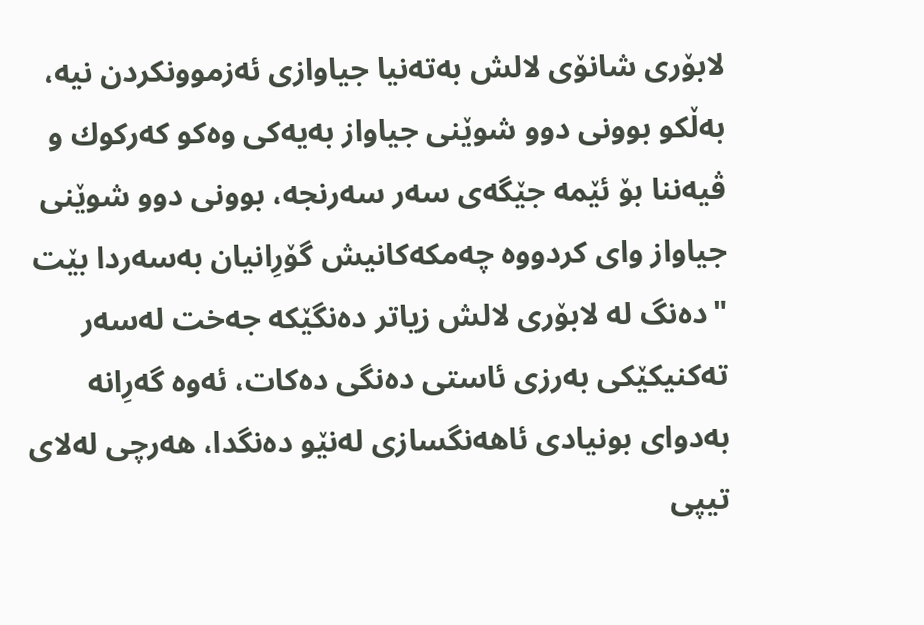لابۆرى شانۆى لالش به‌ته‌نیا جیاوازى ئه‌زموونكردن نیه‌، به‌ڵكو بوونى دوو شوێنى جیاواز به‌یه‌كى وه‌كو كه‌ركوك و ڤیه‌ننا بۆ ئێمه‌ جێگه‌ى سه‌ر سه‌رنجه‌، بوونى دوو شوێنى جیاواز واى كردووه‌ چه‌مكه‌كانیش گۆرِانیان به‌سه‌ردا بێت  "ده‌نگ له‌ لابۆرى لالش زیاتر ده‌نگێكه‌ جه‌خت له‌سه‌ر ته‌كنیكێكى به‌رزى ئاستى ده‌نگى ده‌كات، ئه‌وه‌ گه‌رِانه‌ به‌دواى بونیادى ئاهه‌نگسازى له‌نێو ده‌نگدا، هه‌رچى له‌لاى تیپى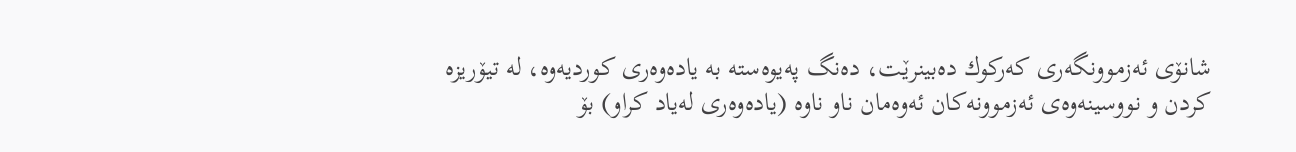شانۆى ئه‌زموونگه‌رى كه‌ركوك ده‌بینرێت، ده‌نگ په‌یوه‌سته‌ به‌ یاده‌وه‌رى كوردیه‌وه‌، له‌ تیۆریزه‌ كردن و نووسینه‌وه‌ى ئه‌زموونه‌كان ئه‌وه‌مان ناو ناوه‌ (یاده‌وه‌رى له‌یاد كراو) بۆ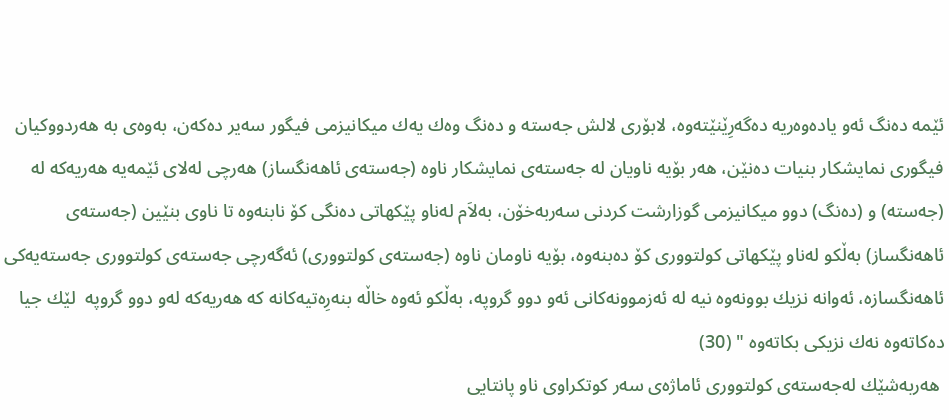ئێمه‌ ده‌نگ ئه‌و یاده‌وه‌ریه‌ ده‌گه‌رِێنێته‌وه‌، لابۆرى لالش جه‌سته‌ و ده‌نگ وه‌ك یه‌ك میكانیزمى فیگور سه‌یر ده‌كه‌ن، به‌وه‌ى به‌ هه‌ردووكیان فیگورى نمایشكار بنیات ده‌نێن، هه‌ر بۆیه‌ ناویان له‌ جه‌سته‌ى نمایشكار ناوه‌ (جه‌سته‌ى ئاهه‌نگساز) هه‌رچى له‌لاى ئێمه‌یه‌ هه‌ریه‌كه‌ له‌ (جه‌سته‌) و (ده‌نگ) دوو میكانیزمى گوزارشت كردنى سه‌ربه‌خۆن، به‌لاَم له‌ناو پێكهاتى ده‌نگى كۆ نابنه‌وه‌ تا ناوى بنێین (جه‌سته‌ى ئاهه‌نگساز) به‌ڵكو له‌ناو پێكهاتى كولتوورى كۆ ده‌بنه‌وه‌، بۆیه‌ ناومان ناوه‌ (جه‌سته‌ى كولتوورى) ئه‌گه‌رچى جه‌سته‌ى كولتوورى جه‌سته‌یه‌كى ئاهه‌نگسازه‌، ئه‌وانه‌ نزیك بوونه‌وه‌ نیه‌ له‌ ئه‌زموونه‌كانى ئه‌و دوو گروپه‌، به‌ڵكو ئه‌وه‌ خاڵه‌ بنه‌رِه‌تیه‌كانه‌ كه‌ هه‌ریه‌كه‌ له‌و دوو گروپه‌  لێك جیا ده‌كاته‌وه‌ نه‌ك نزیكى بكاته‌وه‌ " (30)
 هه‌ربه‌شێك له‌جه‌سته‌ى كولتوورى ئاماژه‌ى سه‌ر كوتكراوى ناو پانتایى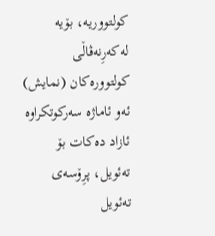كولتووریه‌، بۆیه‌ له‌كه‌رِنه‌ڤاڵى كولتووره‌كان (نمایش) ئه‌و ئاماژه‌ سه‌ركوتكراوه‌ ئازاد ده‌كات بۆ ته‌ئویل، پرِۆسه‌ى ته‌ئویل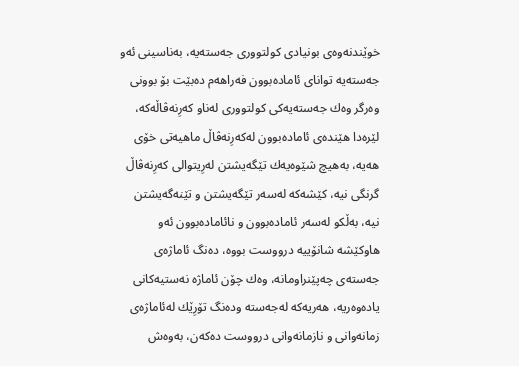خوێندنه‌وه‌ى بونیادى كولتوورى جه‌سته‌یه‌، به‌ناسینى ئه‌و جه‌سته‌یه‌ تواناى ئاماده‌بوون فه‌راهه‌م ده‌بێت بۆ بوونى وه‌رگر وه‌ك جه‌سته‌یه‌كى كولتوورى له‌ناو كه‌رِنه‌ڤاڵه‌كه‌، لێره‌دا هێنده‌ى ئاماده‌بوون له‌كه‌رِنه‌ڤاڵ ماهیه‌تى خۆى هه‌یه‌، به‌هیچ شێوه‌یه‌ك تێگه‌یشتن له‌رِیتوالى كه‌رِنه‌ڤاڵ گرنگى نیه‌، كێشه‌كه‌ له‌سه‌ر تێگه‌یشتن و تێنه‌گه‌یشتن نیه‌، به‌ڵكو له‌سه‌ر ئاماده‌بوون و نائاماده‌بوون ئه‌و هاوكێشه‌ شانۆییه‌ درووست بووه‌، ده‌نگ ئاماژه‌ى جه‌سته‌ى چه‌پێنراومانه‌، وه‌ك چۆن ئاماژه‌ نه‌ستیه‌كانى یاده‌وه‌ریه‌، هه‌ریه‌كه‌ له‌جه‌سته‌ وده‌نگ تۆرِێك له‌ئاماژه‌ى زمانه‌وانى و نازمانه‌وانى درووست ده‌كه‌ن، به‌وه‌ش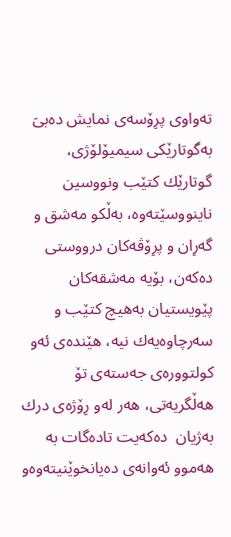ته‌واوى پرِۆسه‌ى نمایش ده‌بىَ به‌گوتارێكى سیمیۆلۆژى، گوتارێك كتێب ونووسین ناینووسێته‌وه‌، به‌ڵكو مه‌شق و گه‌رِان و پرِۆڤه‌كان درووستى ده‌كه‌ن، بۆیه‌ مه‌شقه‌كان پێویستیان به‌هیچ كتێب و سه‌رچاوه‌یه‌ك نیه‌، هێنده‌ى ئه‌و كولتووره‌ى جه‌سته‌ى تۆ هه‌ڵگریه‌تى، هه‌ر له‌و رِۆژه‌ى درك به‌ژیان  ده‌كه‌یت تاده‌گات به‌ هه‌موو ئه‌وانه‌ى ده‌یانخوێنیته‌وه‌و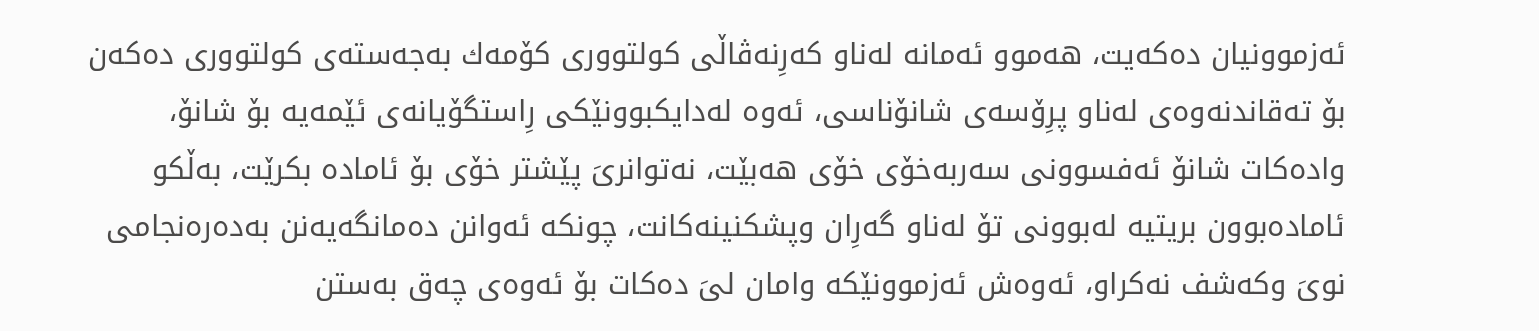ئه‌زموونیان ده‌كه‌یت، هه‌موو ئه‌مانه‌ له‌ناو كه‌رِنه‌ڤاڵى كولتوورى كۆمه‌ك به‌جه‌سته‌ى كولتوورى ده‌كه‌ن بۆ ته‌قاندنه‌وه‌ى له‌ناو پرِۆسه‌ى شانۆناسى، ئه‌وه‌ له‌دایكبوونێكى رِاستگۆیانه‌ى ئێمه‌یه‌ بۆ شانۆ، واده‌كات شانۆ ئه‌فسوونى سه‌ربه‌خۆى خۆى هه‌بێت، نه‌توانرىَ پێشتر خۆى بۆ ئاماده‌ بكرێت، به‌ڵكو ئاماده‌بوون بریتیه‌ له‌بوونى تۆ له‌ناو گه‌رِان وپشكنینه‌كانت، چونكه‌ ئه‌وانن ده‌مانگه‌یه‌نن به‌ده‌ره‌نجامى نوىَ وكه‌شف نه‌كراو، ئه‌وه‌ش ئه‌زموونێكه‌ وامان لىَ ده‌كات بۆ ئه‌وه‌ى چه‌ق به‌ستن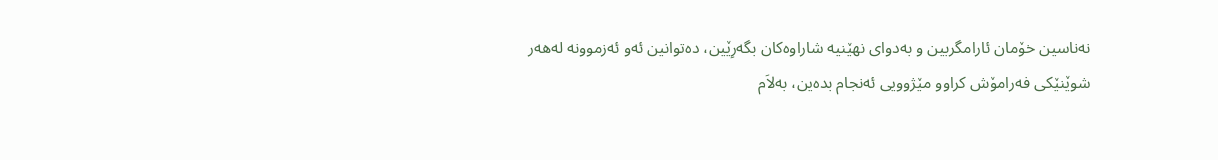نه‌ناسین خۆمان ئارامگربین و به‌دواى نهێنیه‌ شاراوه‌كان بگه‌رِێین، ده‌توانین ئه‌و ئه‌زموونه‌ له‌هه‌ر شوێنێكى فه‌رامۆش كراوو مێژوویى ئه‌نجام بده‌ین، به‌لاَم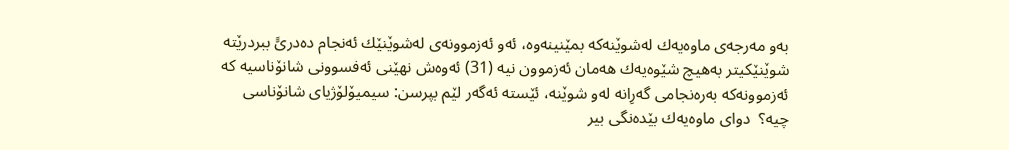به‌و مه‌رجه‌ى ماوه‌یه‌ك له‌شوێنه‌كه‌ بمێنینه‌وه‌، ئه‌و ئه‌زموونه‌ى له‌شوێنێك ئه‌نجام ده‌درىًَ ببردرێته‌ شوێنێكیتر به‌هیچ شێوه‌یه‌ك هه‌مان ئه‌زموون نیه‌ (31) ئه‌وه‌ش نهێنى ئه‌فسوونى شانۆناسیه‌ كه‌ ئه‌زموونه‌كه‌ به‌ره‌نجامى گه‌رِانه‌ له‌و شوێنه‌، ئێسته‌ ئه‌گه‌ر لێم بپرسن: سیمیۆلۆژیاى شانۆناسى چیه‌؟  دواى ماوه‌یه‌ك بێده‌نگى بیر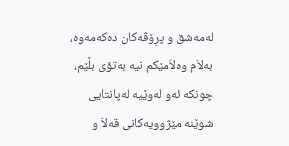له‌مه‌شق و پرِۆڤه‌كان ده‌كه‌مه‌وه‌، به‌لاَم وه‌لاَمێكم نیه‌ به‌تۆى بڵێم، چونكه‌ ئه‌و له‌وێیه‌ له‌پانتایى شوێنه‌ مێژوویه‌كانى قه‌لاَ و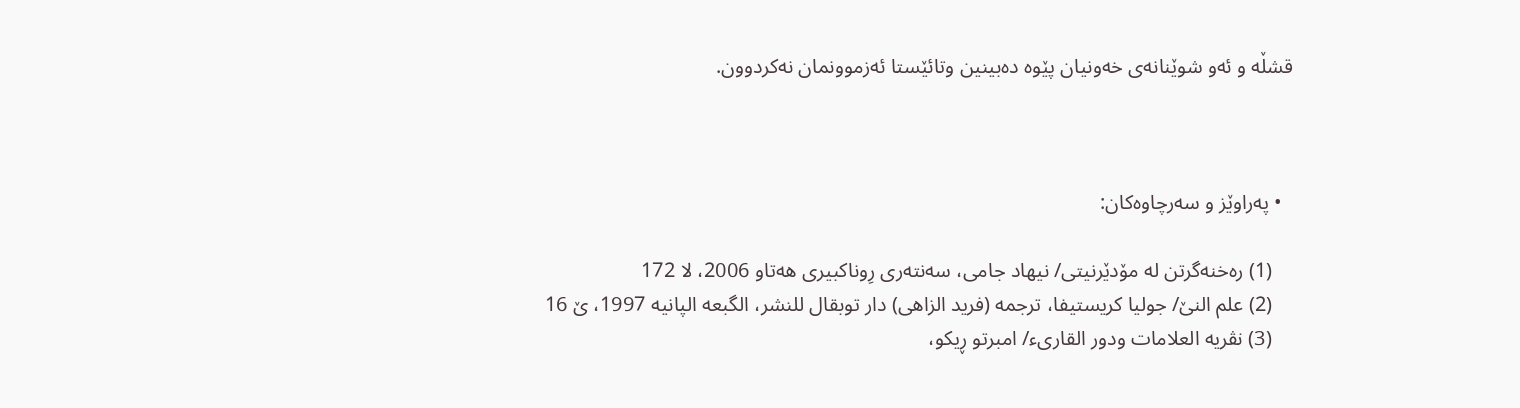قشڵه‌ و ئه‌و شوێنانه‌ى خه‌ونیان پێوه‌ ده‌بینین وتائێستا ئه‌زموونمان نه‌كردوون.



  • په‌راوێز و سه‌رچاوه‌كان:

    (1) ره‌خنه‌گرتن له‌ مۆدێرنیتى/ نیهاد جامى، سه‌نته‌رى رِوناكبیرى هه‌تاو 2006، لا 172
    (2) علم النێ/ جولیا كریستیفا، ترجمه‌ (فرید الزاهی) دار توبقال للنشر، الگبعه‌ الپانیه‌ 1997، ێ 16
    (3) نڤریه‌ العلامات ودور القاریء/ امبرتو ڕیكو،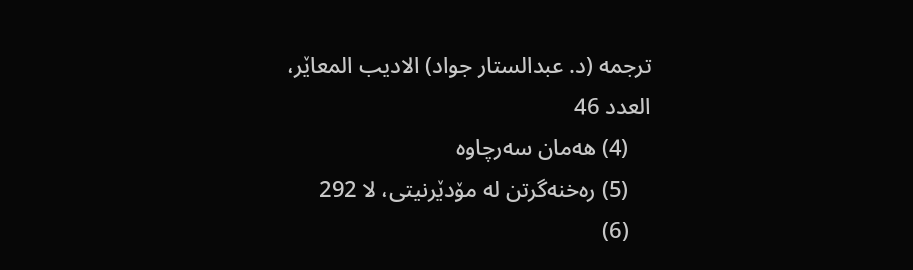ترجمه‌ (د. عبدالستار جواد) الادیب المعاێر، العدد 46
    (4) هه‌مان سه‌رچاوه‌
    (5) ره‌خنه‌گرتن له‌ مۆدێرنیتى، لا 292
    (6)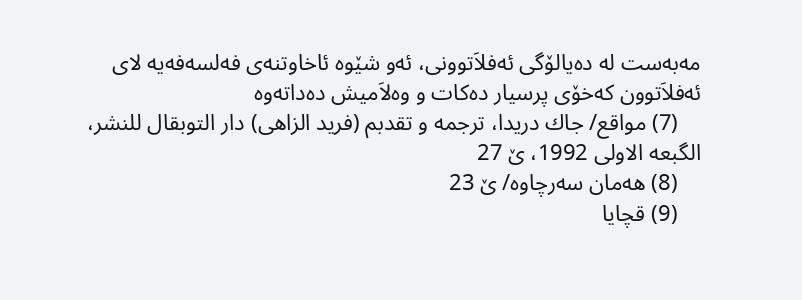مه‌به‌ست له‌ ده‌یالۆگى ئه‌فلاَتوونى، ئه‌و شێوه‌ ئاخاوتنه‌ى فه‌لسه‌فه‌یه‌ لاى ئه‌فلاَتوون كه‌خۆى پرسیار ده‌كات و وه‌لاَمیش ده‌داته‌وه‌
    (7) مواقع/ جاك دریدا، ترجمه‌ و تقدبم (فرید الزاهی) دار التوبقال للنشر، الگبعه‌ الاولى 1992، ێ 27
    (8) هه‌مان سه‌رچاوه‌/ ێ 23
    (9) قچایا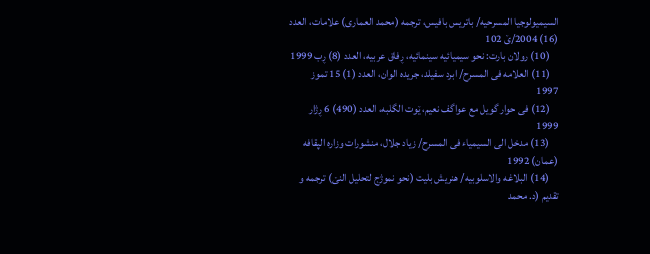السیمیولوجیا المسرحیه‌/ باتریس بافیس، ترجمه‌ (محمد العماری) علامات، العدد (16) 2004/ێ 102
    (10) رولان بارت: نحو سیمیائیه‌ سینمائیه‌، ڕفاق عربیه‌، العدد (8) ڕب 1999
    (11) العلامه‌ فی المسرح/ ابرد سفیلد، جریده‌ الوان، العدد (1) 15 تموز 1997
    (12) فی حوار گویل مع عواگف نعیم، ێوت الگلبه‌، العدد (490) 6 ڕژار 1999
    (13) مدخل الى السیمیاء فی المسرح/ زیاد جلال، منشورات وزاره‌ الپقافه‌ (عمان) 1992
    (14) البلاغه‌ والاسلوبیه‌/ هنریش بلیت (نحو نموژج لتحلیل النێ) ترجمه‌ و تقدیم (د. محمد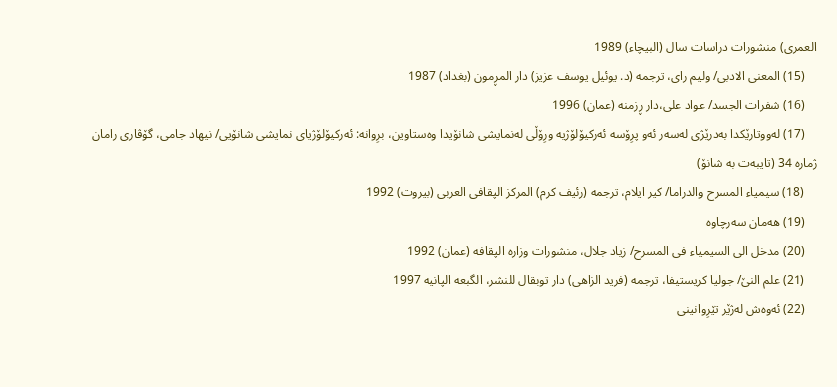العمری) منشورات دراسات سال (البیچاء) 1989
    (15) المعنى الادبی/ ولیم رای، ترجمه‌ (د. یوئیل یوسف عزیز) دار المڕمون (بغداد) 1987
    (16) شفرات الجسد/ عواد علی،دار ڕزمنه‌ (عمان) 1996
    (17) له‌ووتارێكدا به‌درێژى له‌سه‌ر ئه‌و پرِۆسه‌ ئه‌ركیۆلۆژیه‌ ورِۆڵى له‌نمایشى شانۆیدا وه‌ستاوین، برِوانه‌: ئه‌ركیۆلۆژیاى نمایشى شانۆیى/ نیهاد جامى، گۆڤارى رامان ژماره‌ 34 (تایبه‌ت به‌ شانۆ)
    (18) سیمیاء المسرح والدراما/ كیر ایلام، ترجمه‌ (رئیف كرم) المركز الپقافی العربی (بیروت) 1992
    (19) هه‌مان سه‌رچاوه‌
    (20) مدخل الى السیمیاء فی المسرح/ زیاد جلال، منشورات وزاره‌ الپقافه‌ (عمان) 1992
    (21) علم النێ/ جولیا كریستیفا، ترجمه‌ (فرید الزاهی) دار توبقال للنشر، الگبعه‌ الپانیه‌ 1997
    (22) ئه‌وه‌ش له‌ژێر تێرِوانینى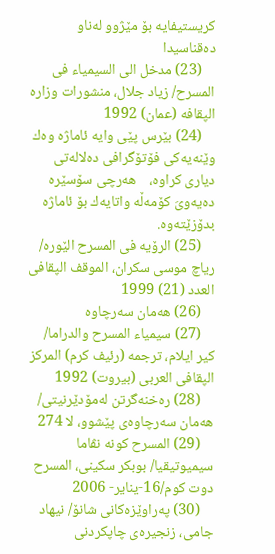كریستیفایه‌ بۆ مێژوو له‌ناو ده‌قناسیدا
    (23) مدخل الى السیمیاء فی المسرح/ زیاد جلال، منشورات وزاره‌ الپقافه‌ (عمان) 1992
    (24) بێرس پێى وایه‌ ئاماژه‌ وه‌ك وێنه‌یه‌كى فۆتۆگرافى ده‌لاله‌تى دیارى كراوه‌،    هه‌رچى سۆسێره‌ ده‌یه‌وىَ كۆمه‌ڵه‌ واتایه‌ك بۆ ئاماژه‌ بدۆزێته‌وه‌.
    (25) الرۆیه‌ فی المسرح الێوره‌/ ریاچ موسى سكران، الموقف الپقافی العدد (21) 1999
    (26) هه‌مان سه‌رچاوه‌
    (27) سیمیاء المسرح والدراما/ كیر ایلام، ترجمه‌ (رئیف كرم) المركز الپقافی العربی (بیروت) 1992
    (28) ره‌خنه‌گرتن له‌مۆدێرنیتى/ هه‌مان سه‌رچاوه‌ى پێشوو، لا 274
    (29) المسرح كونه‌ نڤاما سیمیوتیقیا/ بوبكر سكینی، المسرح دوت كوم/16-ینایر- 2006
    (30) په‌راوێزه‌كانى شانۆ/ نیهاد جامى، زنجیره‌ى چاپكردنى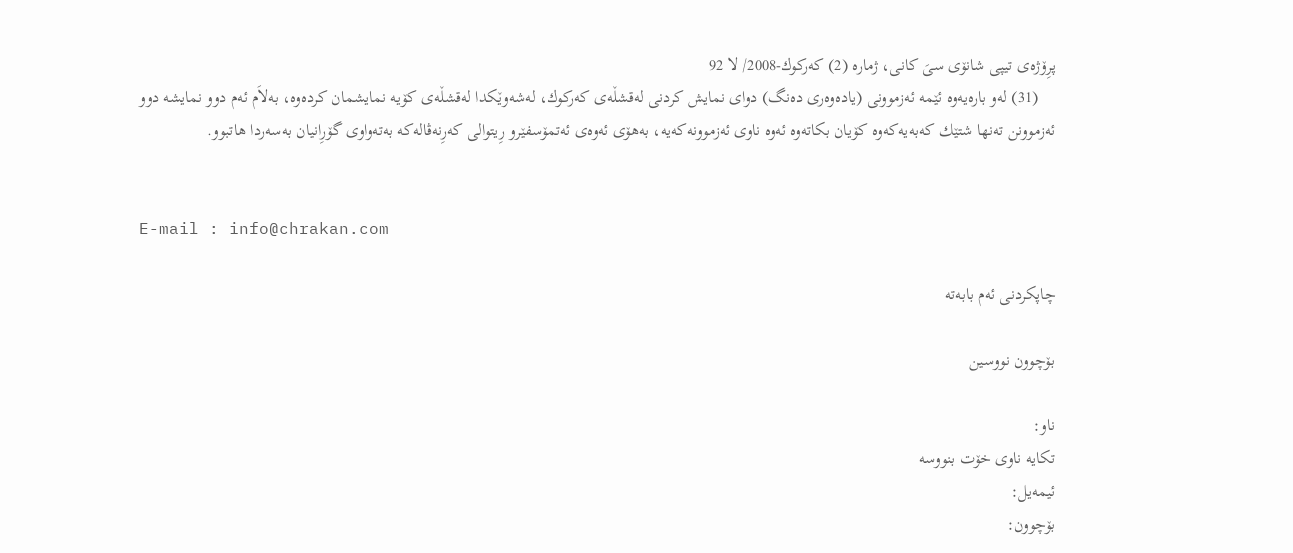پرِۆژه‌ى تیپى شانۆى سىَ كانى، ژماره‌ (2) كه‌ركوك-2008/ لا 92
    (31) له‌و باره‌یه‌وه‌ ئێمه‌ ئه‌زموونى (یاده‌وه‌رى ده‌نگ) دواى نمایش كردنى له‌قشڵه‌ى كه‌ركوك، له‌شه‌وێكدا له‌قشڵه‌ى كۆیه‌ نمایشمان كرده‌وه‌، به‌لاَم ئه‌م دوو نمایشه‌ دوو ئه‌زموونن ته‌نها شتێك كه‌به‌یه‌كه‌وه‌ كۆیان بكاته‌وه‌ ئه‌وه‌ ناوى ئه‌زموونه‌كه‌یه‌، به‌هۆى ئه‌وه‌ى ئه‌تمۆسفێرو رِیتوالى كه‌رِنه‌ڤاله‌كه‌ به‌ته‌واوى گۆرِانیان به‌سه‌ردا هاتبوو.


E-mail : info@chrakan.com

چاپكردنی ئه‌م بابه‌ته‌

بۆچوون نووسین

ناو:
تكایه‌ ناوی خۆت بنووسه‌
ئیمه‌یل:
بۆچوون: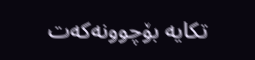تكایه‌ بۆچوونه‌كه‌ت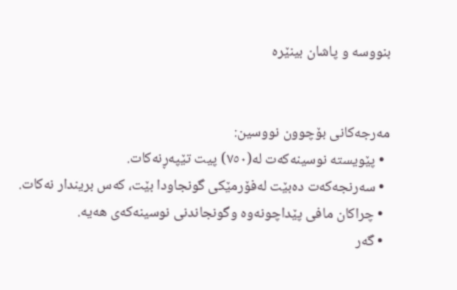بنووسه‌ و پاشان بینێره‌


مه‌رجه‌كانی بۆچوون نووسین:
  • پێویسته‌ نوسینه‌که‌ت له‌(٧٥٠) پیت تێپه‌ڕنه‌کات.
  • سه‌رنجه‌كه‌ت ده‌بێت له‌فۆرمێكی گونجاو‌دا بێت، كه‌س بریندار نه‌كات.
  • چراكان ‌مافی پێداچونه‌وه‌ وگونجاندنی نوسینه‌که‌ی هه‌یه.
  • گه‌ر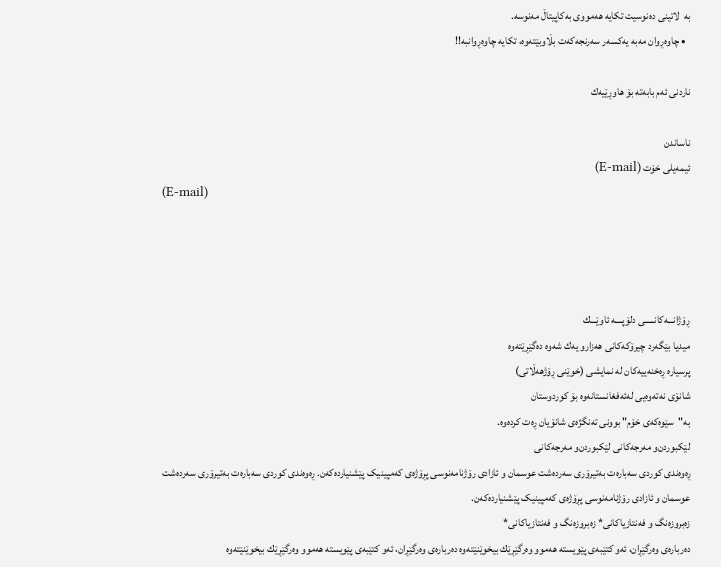به‌  لاتینی ده‌نوسیت تكایه‌ هه‌مووی به‌كاپیتاڵ مه‌نوسه‌.
  • چاوه‌ڕوان مه‌به یه‌کسه‌ر سه‌رنجه‌که‌ت بڵاوبێته‌وه، تکایه چاوه‌ڕوانبه!!

ناردنی ئه‌م بابه‌ته‌ بۆ هاوڕێیه‌ك

ناساندن
ئیمه‌یلی خۆت (E-mail)
(E-mail)




ڕۆژانـــه‌كانـــــی‌ دلۆپــــه‌ ئاوێـــك
میدیا بێگه‌رد چیرۆكه‌كانی‌ هه‌زار‌و یه‌ك شه‌وه‌ ده‌گێڕێته‌وه‌
پرسیاره‌ ڕه‌خنه‌ییه‌كان له‌ نمایشی‌ (خوێنی‌ ڕۆژهه‌ڵاتی‌)
شانۆی نه‌ته‌وه‌یی له‌ئه‌فغانستانه‌وه‌ بۆ كوردوستان
به‌"سێوه‌كه‌ی خۆم" بوونی ته‌نگژه‌ی شانۆیان ڕه‌ت كرده‌وه‌.
لێكبوردن‌و مه‌رجه‌كانی‌ لێكبوردن‌و مه‌رجه‌كانی‌
ڕەوەندی کوردی سەبارەت بەتیرۆری سەردەشت عوسمان و ئازادی رۆژنامەنوسی پڕۆژەی کەمپینیک پێشنیاردەکەن. ڕەوەندی کوردی سەبارەت بەتیرۆری سەردەشت عوسمان و ئازادی رۆژنامەنوسی پڕۆژەی کەمپینیک پێشنیاردەکەن.
زه‌بروزه‌نگ و فه‌نتازیاكانی* زه‌بروزه‌نگ و فه‌نتازیاكانی*
ده‌رباره‌ی‌ وه‌رگێڕان، ئه‌و كتێبه‌ی‌ پێویسته‌ هه‌موو وه‌رگێڕێك بیخوێنێته‌وه‌ ده‌رباره‌ی‌ وه‌رگێڕان، ئه‌و كتێبه‌ی‌ پێویسته‌ هه‌موو وه‌رگێڕێك بیخوێنێته‌وه‌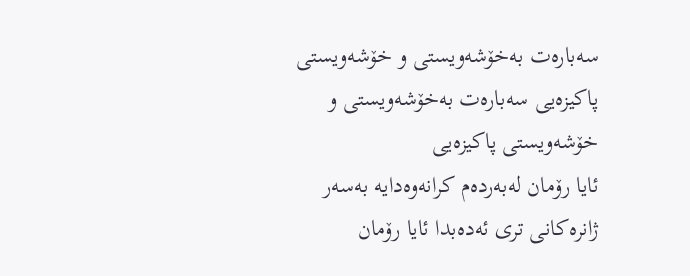سه‌باره‌ت به‌خۆشه‌ویستی‌ و خۆشه‌ویستی‌ پاكیزه‌یی‌ سه‌باره‌ت به‌خۆشه‌ویستی‌ و خۆشه‌ویستی‌ پاكیزه‌یی‌
ئایا رۆمان له‌به‌رده‌م كرانه‌وه‌دایه‌ به‌سه‌ر ژانره‌كانی‌ تری‌ ئه‌ده‌بدا ئایا رۆمان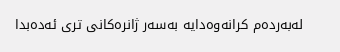له‌به‌رده‌م كرانه‌وه‌دایه‌ به‌سه‌ر ژانره‌كانی‌ تری‌ ئه‌ده‌بدا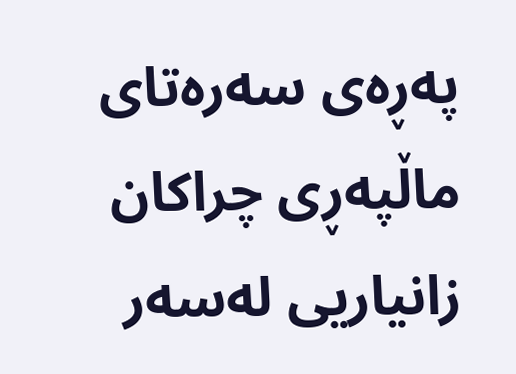په‌ڕه‌ی سه‌ره‌تای ماڵپه‌ڕی چراكان زانیاریی له‌سه‌ر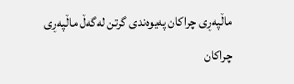ماڵپه‌ڕی چراكان په‌یوه‌ندی گرتن له‌گه‌ڵ ماڵپه‌ڕی چراكان